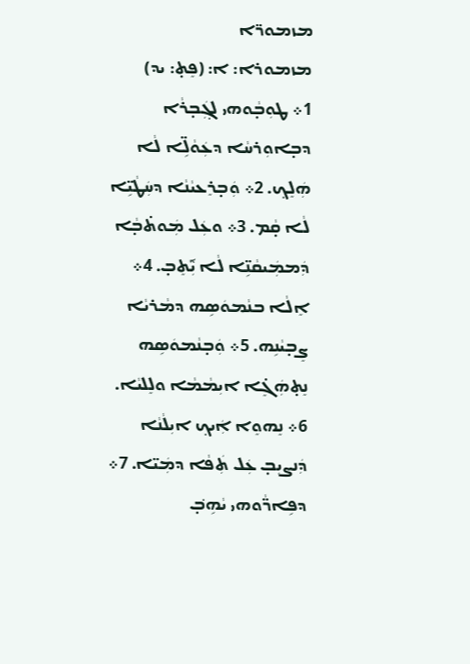ܡܙܡܘܪ̈ܐ
ܡܙܡܘܪܐ: ܐ: (ܦܸܬ̣: ܝܕ)
1܀ ܛܘܼܒ̣ܵܘܗܝ ܠܓ݂ܲܒ̣ܪܵܐ ܕܒ̣ܐܘܼܪܚܵܐ ܕܥܲܘܵܠܹ̈ܐ ܠܵܐ ܗܲܠܸܟ݂. 2܀ ܘܲܒ̣ܪܸܥܝܵܢܵܐ ܕܚܲܛܵܝܹ̈ܐ ܠܵܐ ܩ̣ܵܡ. 3܀ ܘܥܲܠ ܡܲܘܬ̇ܒ̣ܵܐ ܕܲܡܡܲܝܩܵܢܹ̈ܐ ܠܵܐ ܝܑܼܬܸܒ̣. 4܀ ܐܸܠܵܐ ܒܢܵܡܘܿܣܹܗ ܕܡܵܪܝܵܐ ܨܸܒ̣ܝܵܢܹܗ. 5܀ ܘܲܒ̣ܢܵܡܘܿܣܹܗ ܢܸܬ̣ܗܲܓܸ̇ܐ ܐܝܼܡܵܡܵܐ ܘܠܸܠܝܵܐ. 6܀ ܢܸܗܘܸܐ ܐܲܝܟ݂ ܐܝܼܠܵܢܵܐ ܕܲܢܨܝܼܒ̣ ܥܲܠ ܬܲܦܵܐ ܕܡܲܝ̈ܐ. 7܀ ܕܦܹܐܖ̈ܵܘܗܝ ܝܵܗܹܒ̣݁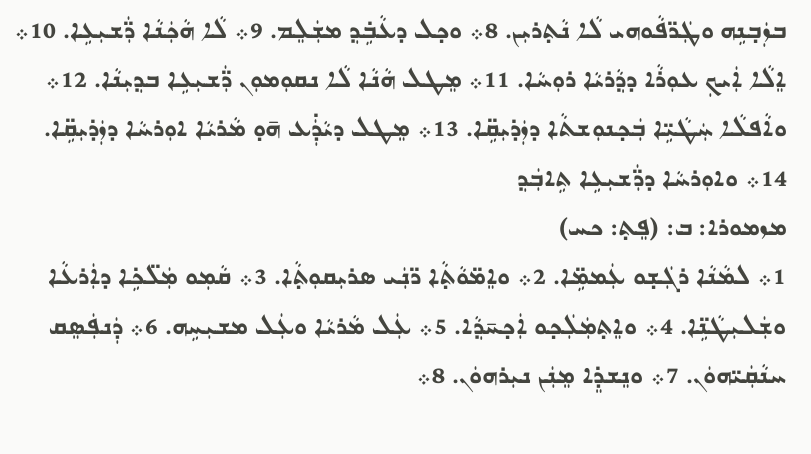ܒܙܲܒ̣ܢܹܗ ܘܛܲܖ̈ܦܵܘܗܝ ܠܵܐ ܢܵܬ̣ܪܝܼܢ. 8܀ ܘܟ̣ܠ ܕܥܵܒܹ݁ܕ݂ ܡܫܲܠܸܡ. 9܀ ܠܵܐ ܗܵܟܲܢܵܐ ܪ̈ܲܫܝܼܥܹܐ. 10܀ ܐܸܠܵܐ ܐܲܝܟ݂ ܥܘܼܪܵܐ ܕܕ݂ܵܪܝܵܐ ܪܘܼܚܵܐ. 11܀ ܡܸܛܠ ܗܵܢܵܐ ܠܵܐ ܢܩܘܼܡܘܼܢ ܪ̈ܲܫܝܼܥܹܐ ܒܕ݂ܝܼܢܵܐ. 12܀ ܘܐܵܦܠܵܐ ܚܲܛܵܝܹ̈ܐ ܒܲܟ̣ܢܘܼܫܬܵܐ ܕܙܲܕ݁ܝܼܩܹ̈ܐ. 13܀ ܡܸܛܠ ܕܝܵܕܲ݁ܥ ܗ̄ܘ̣ ܡܵܪܝܵܐ ܐܘܼܪܚܵܐ ܕܙܲܕ̇ܝܼܩܹ̈ܐ. 14܀ ܘܐܘܼܪܚܵܐ ܕܪ̈ܲܫܝܼܥܹܐ ܬܹܐܒܲܕ݂
ܡܙܡܘܪܐ: ܒ: (ܦܸܬ̣: ܟܚ)
1܀ ܠܡܵܢܵܐ ܪܓܲܫ̣ܘ ܥܲܡܡܹ̈ܐ. 2܀ ܘܐܸܡ̈ܘܵܬ̣ܵܐ ܖ̈ܢܲܝ ܣܪܝܼܩܘܼܬ̣ܵܐ. 3܀ ܩܵܡ݂ܘ ܡܲܠ̈ܟܹ̇ܐ ܕܐܲܪܥܵܐ ܘܫܲܠܝܼܛܵܢܹ̈ܐ. 4܀ ܘܐܸܬ̣ܡܲܠܲܟ̣ܘ ܐܲܟ̣ܚ̄ܕ݂ܵܐ. 5܀ ܥܲܠ ܡܵܪܝܵܐ ܘܥܲܠ ܡܫܝܼܚܹܗ. 6܀ ܕܲܢܦܲܣܸܩ ܚܢܵܩܲܝ̈ܗܘܿܢ. 7܀ ܘܢܸܫܕܸ̇ܐ ܡܸܢܲܢ ܢܝܼܪܗܘܿܢ. 8܀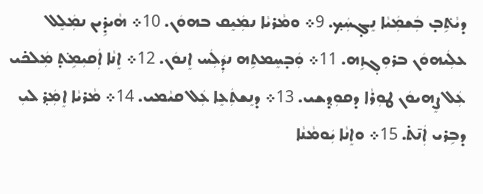ܕܝܵܬܹ݁ܒ̣ ܒܲܫܡܲܝܵܐ ܢܸܓ̣ܚܲܟ݂. 9܀ ܘܡܵܪܝܵܐ ܢܡܲܝܸܩ ܒܗܘܿܢ. 10܀ ܗܵܝܕܹ̇ܝܢ ܢܡܲܠܸܠ ܥܠܲܝܗܘܿܢ ܒܪܘܼܓ݂ܙܹܗ. 11܀ ܘܲܒ̣ܚܸܡܬܹܗ ܢܕܲܠܲܚ ܐܸܢܘܿܢ. 12܀ ܐܸܢܵܐ ܐܲܩܝܼܡܹ݁ܬ̣ ܡܲܠܟ̇ܝ ܥܲܠ ܨܸܗܝܘܿܢ ܛܘܼܪܵܐ ܕܩܘܼܕ݂ܫܝ. 13܀ ܕܢܸܫܬܲܥܸܐ ܥܲܠ ܩܝܵܡܝ. 14܀ ܡܵܪܝܵܐ ܐܸܡܲܪ݂ ܠܝܼ ܕܒܹܪܝ ܐܲܢ̄ܬ̇. 15܀ ܘܐܸܢܵܐ ܝܲܘܡܵܢܵܐ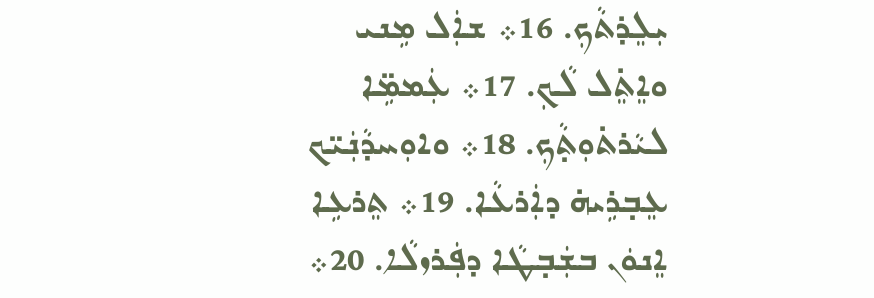ܝܼܠܸܕ̇ܬܵܟ݂. 16܀ ܫܐܲܠ ܡܹܢܝ ܘܐܸܬܸ̇ܠ ܠܵܟ݂. 17܀ ܥܲܡܡܹ̈ܐ ܠܝܵܪܬ̇ܘܼܬ̣ܵܟ݂. 18܀ ܘܐܘܼܚܕܵܢܲܝ̈ܟ ܥܸܒ̣ܪܹܝܗ̇ ܕܐܲܪܥܵܐ. 19܀ ܬܸܪܥܹܐ ܐܸܢܘܿܢ ܒܫܲܒ̣ܛܵܐ ܕܦܲܪܙܠܵܐ. 20܀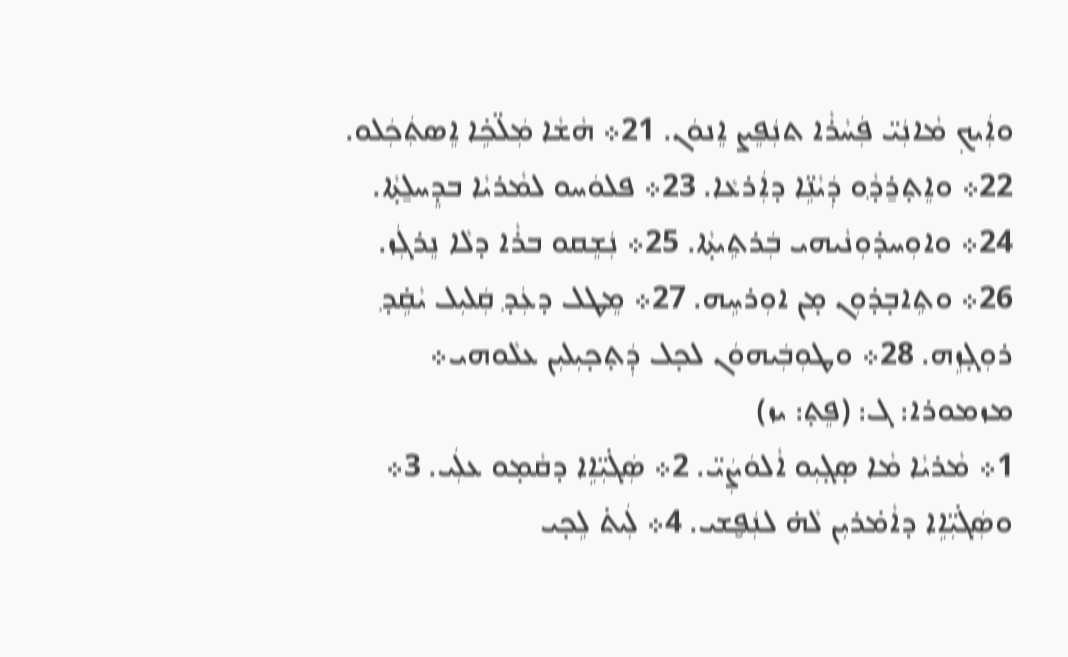ܘܐܲܝܟ݂ ܡܵܐܢܲܝ̈ ܦܲܚܵܪܵܐ ܬܢܲܦܸܨ ܐܸܢܘܿܢ. 21܀ ܗܵܫܵܐ ܡܲܠ̈ܟܹ̇ܐ ܐܸܣܬܲܟܲܠܘ. 22܀ ܘܐܸܬ̣ܪ̱ܕ݂ܵܘ ܕܲܝܵܢܹ̈ܐ ܕܐܲܪܥܵܐ. 23܀ ܦܠܘܿܚܘ ܠܡܵܪܝܵܐ ܒܕܸܚܠ̱ܬ̣ܵܐ. 24܀ ܘܐܘܼܚܕ̇ܘܼܢܵܝܗܝ ܒܲܪܬܹܝܬ̣ܵܐ. 25܀ ܢܲܫܸܩܘ ܒܪܵܐ ܕܠܵܐ ܢܸܪܓܲܙ. 26܀ ܘܬܹܐܒ̣ܕ̇ܘܼܢ ܡ̣ܢ ܐܘܼܪܚܹܗ. 27܀ ܡܸܛܠ ܕܥܲܕ݂ ܩܲܠܝܼܠ ܝܵܩܹ̇ܕ݂ ܪܘܼܓ̣ܙܹܗ. 28܀ ܘܛܘܼܒܲܝܗܘܿܢ ܠܟ̣ܠ ܕܲܬ̣ܟ̣ܝܼܠܝܼܢ ܥܠܵܘܗܝ܀
ܡܙܡܘܪܐ: ܓ: (ܦܸܬ̣: ܝܙ)
1܀ ܡܵܪܝܵܐ ܡܵܐ ܣ̣ܓ̣ܝܼܘ ܐܵܠܘܿܨܲܝ̈. 2܀ ܣܲܓ̇ܝܼ̈ܐܹܐ ܕܩܵܡ̣ܘ ܥܠܲܝ. 3܀ ܘܣܲܓ̇ܝܼ̈ܐܹܐ ܕܐܵܡ̇ܪܝܼܢ ܠܵܗ̇ ܠܢܲܦ̮ܫܝ. 4܀ ܠܲܝܬ̇ ܠܹܟ̣ܝ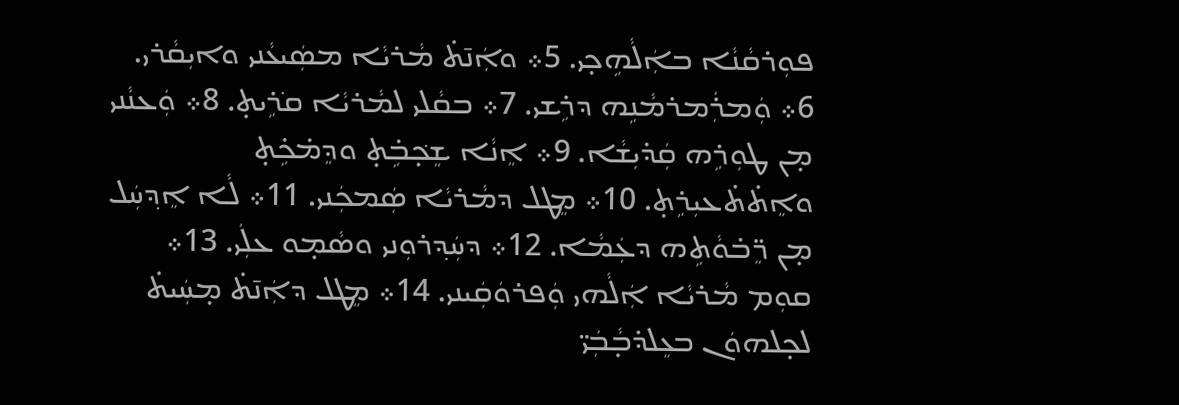ܦܘܼܪܩܵܢܵܐ ܒܐܲܠܵܗܹܟ̣ܝ. 5܀ ܘܐܲܢ̄ܬ̇ ܡܵܪܝܵܐ ܡܣܲܝܥܵܢܝ ܘܐܝܼܩܵܪܝ. 6܀ ܘܲܡܪܲܡܪܡܵܢܹܗ ܕܪܹܫܝ. 7܀ ܒܩܵܠܝ ܠܡܵܪܝܵܐ ܩ݁ܪܹܝܬ̣. 8܀ ܘܲܥܢܵܢܝ ܡ̣ܢ ܛܘܼܪܹܗ ܩܲܕ̇ܝܼܫܵܐ. 9܀ ܐܸܢܵܐ ܫܸܟ̣݁ܒܹ̇ܬ̣ ܘܕܸܡ̇ܟܹ̇ܬ̣ ܘܐܸܬ̇ܬ̇ܥܝܼܪܹܬ̣. 10܀ ܡܸܛܠ ܕܡܵܪܝܵܐ ܣܲܡܟܲܢܝ. 11܀ ܠܵܐ ܐܸܕ݂ܚܲܠ ܡ̣ܢ ܪܸ̈ܒ̇ܘܵܬܹܗ ܕܥܲܡܵܐ. 12܀ ܕܚܲܕ݂ܪܘܼܢܝ ܘܣܵܡ̣ܘ ܥܠܲܝ. 13܀ ܩܘܼܡ ܡܵܪܝܵܐ ܐܲܠܵܗܝ ܘܲܦܪܘܿܩܲܝܢܝ. 14܀ ܡܸܛܠ ܕܐܲܢ̄ܬ̇ ܡ̣ܚܲܝܬ̇ ܠܟ̣ܠܗܘܿܢ ܒܥܸܠܕ̇ܒ̣ܵܒܲܝ̈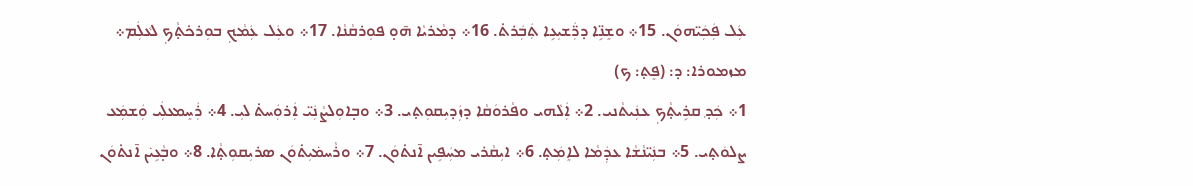ܥܲܠ ܦܲܟܲܝ̈ܗܘܿܢ. 15܀ ܘܫܸܢܹ̈ܐ ܕܪ̈ܲܫܝܼܥܹܐ ܬܲܒܲܪܬ̇. 16܀ ܕܡܵܪܝܵܐ ܗ̄ܘ̣ ܦܘܼܪܩܵܢܵܐ. 17܀ ܘܥܲܠ ܥܲܡܵܟ݂ ܒܘܼܪܟ̇ܬ̣ܵܟ݂ ܠܥܵܠܲܡ܀
ܡܙܡܘܪܐ: ܕ: (ܦܸܬ̣: ܟ)
1܀ ܟܲܕ݂ ܩܪܹܝܬ̣ܵܟ݂ ܥܢܲܝܬܵܢܝ. 2܀ ܐܲܠܵܗܝ ܘܦܵܪܘܿܩܵܐ ܕܙܲܕܝܼܩܘܼܬ̣ܝ. 3܀ ܘܒ̣ܐܘܼܠܨܵܢܲܝ̈ ܐܲܪܘܲܚܬ̇ ܠܝܼ. 4܀ ܪܲܚܸܡܥܠܲܝ ܘܲܫܡܲܥ ܨܠܘܿܬ̣ܝ. 5܀ ܒܢܲܝ̈ܢܵܫܵܐ ܥܕܲܡܵܐ ܠܐܸܡܲܬ̣. 6܀ ܐܝܼܩܵܪܝ ܡܚܲܦܹܝܢ ܐ̄ܢܬ̇ܘܿܢ. 7܀ ܘܪܵܚܡ݁ܝܼܬ̇ܘܿܢ ܣܪܝܼܩܘܼܬ̣ܵܐ. 8܀ ܘܒ̣ܵܥܹܝ݁ܢ ܐ̄ܢܬ̇ܘܿܢ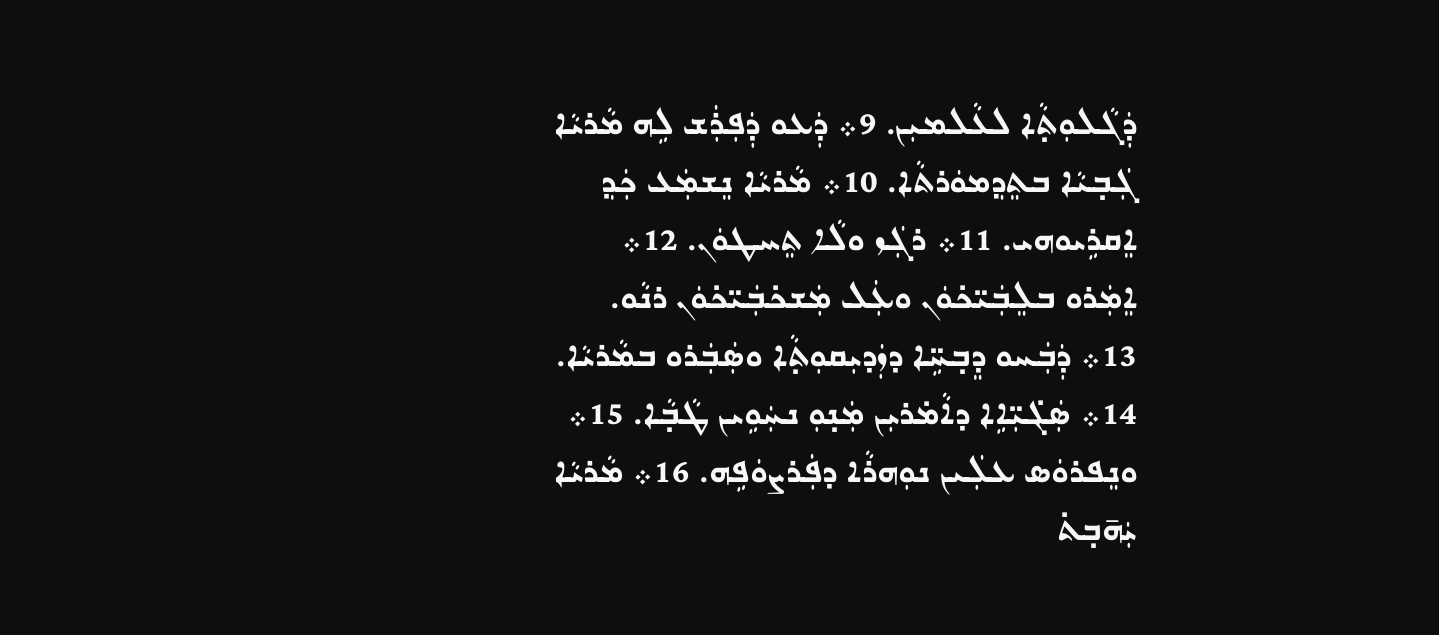ܕܲܓܵܠܘܼܬ̣ܵܐ ܠܥܵܠܡܝܼܢ. 9܀ ܕܲܥܘ ܕܲܦܼܪܲܫ ܠܹܗ ܡܵܪܝܵܐ ܓܲܒ̣ܝܵܐ ܒܬܸܕ݂ܡܘܿܪܬܵܐ. 10܀ ܡܵܪܝܵܐ ܢܸܫܡܲܥ ܟܲܕ݂ ܐܸܩܪܹܝܘܗܝ. 11܀ ܪܓܲܙ ܘܠܵܐ ܬܸܚܛܘܿܢ. 12܀ ܐܸܡܲܪܘ ܒܠܸܒܲܝ̈ܟ̇ܘܿܢ ܘܥܲܠ ܡܲܫܟ̇ܒܲܝ̈ܟ̇ܘܿܢ ܪܢܵܘ. 13܀ ܕܲܒܲܚܘ ܕܸܒ̣ܚܹ̈ܐ ܕܙܲܕܝܼܩܘܼܬ̣ܵܐ ܘܣܲܒܲܪܘ ܒܡܵܪܝܵܐ. 14܀ ܣܲܓ̇ܝܼ̈ܐܹܐ ܕܐܵܡ̇ܪܝܼܢ ܡܲܢ̣ܘܼ ܢܚܲܘܹܝܢ ܛܵܒ̣ܵܐ. 15܀ ܘܢܸܦܪܘܿܣ ܥܠܲܝܢ ܢܘܼܗܪܵܐ ܕܦܲܪܨܘܿܦܹܗ. 16܀ ܡܵܪܝܵܐ ܝܲܗ̄ܒ̣ܬ̇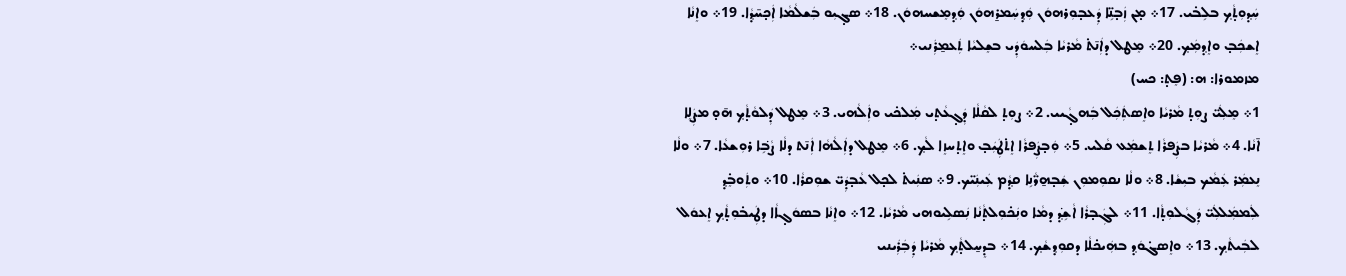ܚܲܕ݂ܘܼܬ̣ܵܟ݂ ܒܠܹܒ̇ܝ. 17܀ ܡ̣ܢ ܙܲܒ̣ܢܹ̈ܐ ܕܲܥܒ̣ܘܼܪܗܘܿܢ ܘܲܕ݂ܚܲܡܪ̱ܗܘܿܢ ܘܲܕ݂ܡܸܫܚܗܘܿܢ. 18܀ ܣܓ̣ܝܼܘ ܒܲܫܠܵܡܵܐ ܐܲܟ̣ܚ̄ܕ݂ܵܐ. 19܀ ܘܐܸܢܵܐ ܐܸܫܟܲܒ̣ ܘܐܸܕ݂ܡܲܟ݂. 20܀ ܡܸܛܠ ܕܐܲܢ̄ܬ̇ ܡܵܪܝܵܐ ܒܲܠܚܘܿܕܲܝ ܒܫܸܠܝܵܐ ܬܲܥܡ̱ܪܲܢܝ܀
ܡܙܡܘܪܐ: ܗ: (ܦܸܬ̣: ܟܚ)
1܀ ܡܸܠܲܝ̈ ܨܘܼܬ̣ ܡܵܪܝܵܐ ܘܐܸܣܬܲܟܲܠ ܒܲܗܓ̣ܵܝܝ. 2܀ ܨܘܼܬ̣ ܠܩܵܠܵܐ ܕܲܓ̣ܥܵܬ̣ܝ ܡܲܠܟ̇ܝ ܘܐܲܠܵܗܝ. 3܀ ܡܸܛܠ ܕܲܠܘܵܬ̣ܵܟ݂ ܗ̄ܘ̣ ܡܨܲܠܸܐ ܐ̄ܢܵܐ. 4܀ ܡܵܪܝܵܐ ܒܨܲܦܪܵܐ ܬܸܫܡܲܥ ܩܵܠܝ. 5܀ ܘܲܒ̣ܨܲܦܪܵܐ ܐܸܬ̇ܛܲܝܲܒ̣ ܘܐܸܬ̣ܚܙܸܐ ܠܵܟ݂. 6܀ ܡܸܛܠ ܕܐܲܠܵܗܵܐ ܐܲܢ̄ܬ ܕܠܵܐ ܨܵܒܹ݁ܐ ܪܘܼܫܥܵܐ. 7܀ ܘܠܵܐ ܢܸܥܡܲܪ ܥܲܡܵܟ ܒܝܼܫܵܐ. 8܀ ܘܠܵܐ ܢܩܘܼܡܘܼܢ ܫܲܒ̣ܗ̱ܖ̈ܵܢܹܐ ܩܕ݂ܵܡ ܥܲܝܢܲܝ̈ܟ. 9܀ ܣܢܲܝܬ̇ ܠܟ̣ܠ ܥܵܒ̣ܕܲܝ̈ ܫܘܼܩܪܵܐ. 10܀ ܘܬܲܘܒܸ̇ܕ݂ ܠܲܡܡܲܠܠܲܝ̈ ܕܲܓܵܠܘܼܬ̣ܵܐ. 11܀ ܠܓܲܒ̣ܪܵܐ ܐܵܫܹ݁ܕ݂ ܕܡܵܐ ܘܢܲܟ̇ܘܼܠܬ̣ܵܢܵܐ ܢܲܣܠܹܝܘܗܝ ܡܵܪܝܵܐ. 12܀ ܘܐܸܢܵܐ ܒܣܘܿܓ̣ܐܵܐ ܕܛܲܝܒ̇ܘܼܬ̣ܵܟ݂ ܐܸܥܘܿܠ ܠܒܲܝܬܵܟ݂. 13܀ ܘܐܸܣܓ̇ܘܿܕ݂ ܒܗܲܝܟ̇ܠܵܐ ܕܩܘܼܕ݂ܫܵܟ݂. 14܀ ܒܕܸܚ̱ܠܬ̣ܵܟ݂ ܡܵܪܝܵܐ ܕܲܒܲܪܲܝܢܝ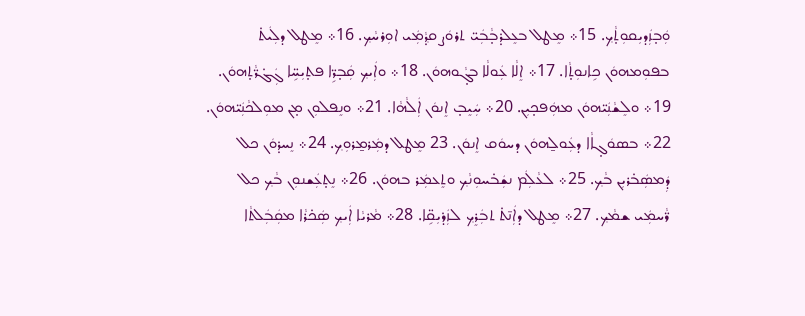ܘܲܒ̣ܙܲܕܝܼܩܘܼܬ̣ܵܟ݂. 15܀ ܡܸܛܠ ܒܥܸܠܕ̇ܒ̣ܵܒܲܝ̈ ܬܪܘܿܨ ܩܕ݂ܵܡܲܝ ܐܘܼܪܚܵܟ݂. 16܀ ܡܸܛܠ ܕܠܲܝܬ̇ ܒܦܘܼܡܗܘܿܢ ܟܹܐܢܘܼܬ̣ܵܐ. 17܀ ܐܸܠܵܐ ܥܲܘܠܵܐ ܒܓ̣ܵܘܗܘܿܢ. 18܀ ܘܐܲܝܟ݂ ܩܲܒ̣ܖܹ̈ܐ ܦܬ̣ܝܼܚܹ̈ܐ ܓܲܓ̇ܖ̈ܵܬ̣ܗܘܿܢ. 19܀ ܘܠܸܫܵܢܲܝ̈ܗܘܿܢ ܡܗܲܦܟ̣ܝܼܢ. 20܀ ܚܲܝܸܒ̣ ܐܸܢܘܿܢ ܐܲܠܵܗܵܐ. 21܀ ܘܢܸܦܠܘܼܢ ܡ̣ܢ ܡܘܼܠܟܵܢܲܝ̈ܗܘܿܢ. 22܀ ܒܣܘܿܓ̣ܐܵܐ ܕܥܲܘܠ̱ܗܘܿܢ ܕܚܘܿܩ ܐܸܢܘܿܢ. 23 ܡܸܛܠ ܕܡܲܪܡ̱ܪܘܼܟ݂. 24܀ ܢܸܚܕ̇ܘܿܢ ܟܠ ܕܲܡܣܲܒ̇ܪܝܼܢ ܒܵܟ݂. 25܀ ܠܥܵܠܲܡ ܢܫܲܒ̇ܚܘܼܢܵܟ݂ ܘܬܸܥܡܲܪ ܒܗܘܿܢ. 26܀ ܢܸܬ̣ܥܲܫܢܘܼܢ ܒܵܟ݂ ܟܠ ܖ̈ܵܚܡܲܝ ܫܡܵܟ݂. 27܀ ܡܸܛܠ ܕܐܲܢ̄ܬ̇ ܬܒܲܪܸܟ݂ ܠܙܲܕ̇ܝܼܩܹ̈ܐ. 28܀ ܡܵܪܝܵܐ ܐܲܝܟ݂ ܣܲܟ̇ܪܵܐ ܡܩܲܒܲܠܬܵܐ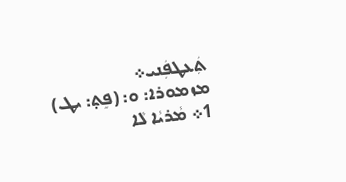ܬܲܥܛܦܲܢܝ܀
ܡܙܡܘܪܐ: ܘ: (ܦܸܬ̣: ܝܛ)
1܀ ܡܵܪܝܵܐ ܠܵܐ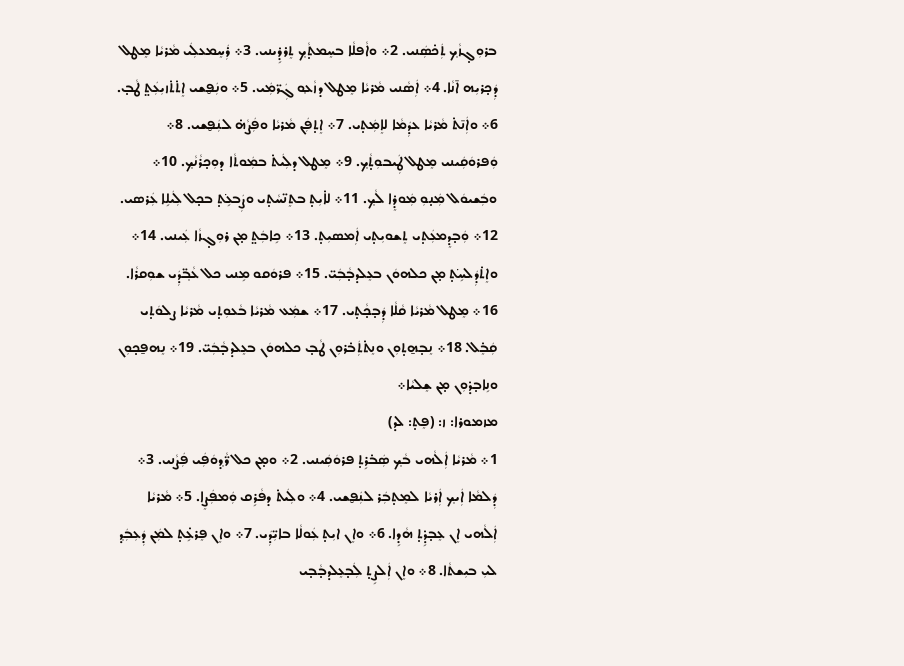ܒܪܘܼܓ̣ܙܵܟ݂ ܬܲܟ̇ܣܲܢܝ. 2܀ ܘܐܵܦܠܵܐ ܒܚܸܡܬ̣ܵܟ݂ ܬܸܪܕܹ̇ܝܢܝ. 3܀ ܪܲܚܸܡܥܠܲܝ ܡܵܪܝܵܐ ܡܸܛܠ ܕܲܟ̣ܪܝܼܗ ܐ̄ܢܵܐ. 4܀ ܐܲܣܵܢܝ ܡܵܪܝܵܐ ܡܸܛܠ ܕܙܵܥ݂ܘ ܓܲܖ̈ܡܲܝ. 5܀ ܘܢܲܦ̮ܫܝ ܐܸܬ̇ܬ̇ܙܝܼܥܲܬ̤ ܛܵܒ̣. 6܀ ܘܐܲܢ̄ܬ̇ ܡܵܪܝܵܐ ܥܕܲܡܵܐ ܠܐܸܡܲܬ̣ܝ. 7܀ ܐܸܬ̣ܦܲܢ ܡܵܪܝܵܐ ܘܦܲܨܵܗ̇ ܠܢܲܦ̮ܫܝ. 8܀ ܘܲܦܪܘܿܩܲܝܢܝ ܡܸܛܠ ܛܲܝܒܘܼܬ̣ܵܟ݂. 9܀ ܡܸܛܠ ܕܠܲܝܬ̇ ܒܡܲܘܬܵܐ ܕܘܼܟ̣ܪܵܢܵܟ݂. 10܀ ܘܒܲܫܝܘܿܠ ܡܲܢ̣ܘܼ ܡܲܘܕܸ̇ܐ ܠܵܟ݂. 11܀ ܠܐ̇ܝܼܬ̣ ܒܬܸܢ̈ܚܵܬ̣ܝ ܘܨܲܒܥܹ݁ܬ̣ ܒܟ̣ܠ ܠܲܝܠܹܐ ܥܲܪܣܝ. 12܀ ܘܲܒ̣ܕܸܡܥܲܬ̣ܝ ܬܸܫܘܝܼܬ̣ܝ ܐܲܡܣܝܼܬ̣. 13܀ ܟܹܐܒܲܬ̤ ܡ̣ܢ ܪܘܼܓ̣ܙܵܐ ܥܲܝܢܝ. 14܀ ܘܐܸܬ̇ܕܲܠܚܹ݁ܬ̣ ܡ̣ܢ ܟܠܗܘܿܢ ܒܥܸܠܕܒ̣ܵܒܲܝ̈. 15܀ ܦܪܘܿܩܘ ܡܹܢܝ ܟܠ ܥܵܒ݂̈ܕܲܝ ܫܘܼܩܪܵܐ. 16܀ ܡܸܛܠ ܡܵܪܝܵܐ ܩܵܠܵܐ ܕܲܒ̣ܟ̣ܵܬ̣ܝ. 17܀ ܫܡܲܥ ܡܵܪܝܵܐ ܒܵܥܘܼܬ̣ܝ ܡܵܪܝܵܐ ܨܠܘܿܬ̣ܝ ܩܲܒܸ̇ܠ. 18܀ ܢܸܒ̣ܗ̱ܬ̣ܘܼܢ ܘܢܸܬ̇ܬܲܒ̇ܪܘܼܢ ܛܵܒ̣ ܟܠܗܘܿܢ ܒܥܸܠܕܒ̣ܵܒܲܝ̈. 19܀ ܢܸܗܦ̱ܟ̣ܘܼܢ ܘܢܹܐܒ̣ܕ̇ܘܼܢ ܡ̣ܢ ܫܸܠܝܵܐ܀
ܡܙܡܘܪܐ: ܙ: (ܦܸܬ̣: ܠܕ)
1܀ ܡܵܪܝܵܐ ܐܲܠܵܗܝ ܒܵܟ݂ ܣܲܒ̇ܪܹܬ̣ ܦܪܘܿܩܲܝܢܝ. 2܀ ܘܡ̣ܢ ܟܠ ܪ̈ܵܕ݂ܘܿܦܲܝ ܦܲܨܵܢܝ. 3܀ ܕܲܠܡܵܐ ܐܲܝܟ݂ ܐܲܪܝܵܐ ܠܡܸܬ̣ܒܲܪ ܠܢܲܦ̮ܫܝ. 4܀ ܘܠܲܝܬ̇ ܕܦܵܪܹܩ ܘܲܡܦܲܨܸܐ. 5܀ ܡܵܪܝܵܐ ܐܲܠܵܗܝ ܐܸܢ ܥܸܒ̣ܕܹ̇ܬ̣ ܗܵܕܹܐ. 6܀ ܘܐܸܢ ܐܝܼܬ̣ ܥܲܘܠܵܐ ܒܐܝܼ̈ܕܲܝ. 7܀ ܘܐܸܢ ܦܸܪܥܹ̇ܬ̣ ܠܡܲܢ ܕܲܥܼܒܲܕ݂ ܠܝܼ ܒܝܼܫܬܵܐ. 8܀ ܘܐܸܢ ܐܲܠܨܹܬ̣ ܠܲܒ̣ܥܸܠܕܒ̣ܵܒ̣ܝ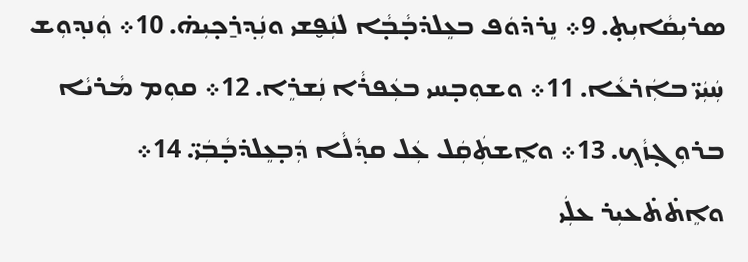ܣܪܝܼܩܵܐܝܼܬ̣. 9܀ ܢܸܪܕ̇ܘܿܦ ܒܥܸܠܕ̇ܒ̣ܵܒ̣ܵܐ ܠܢܲܦ̮ܫܝ ܘܢܲܕ݂ܪ̱ܟ̣ܝܼܗ̇. 10܀ ܘܲܢܕ݂ܘܼܫ ܚܲܝܲܝ̈ ܒܐܲܪܥܵܐ. 11܀ ܘܫܘܼܒ̣ܚܝ ܒܥܲܦܪܵܐ ܢܲܫܪܸܐ. 12܀ ܩܘܼܡ ܡܵܪܝܵܐ ܒܪܘܼܓ̣ܙܵܟ݂. 13܀ ܘܐܸܫܬܲܩܲܠ ܥܲܠ ܩܕ݂ܵܠܵܐ ܕܲܒ̣ܥܸܠܕ̇ܒ̣ܵܒܲܝ̈. 14܀ ܘܐܸܬ̇ܬ̇ܥܝܼܪ ܥܠܲܝ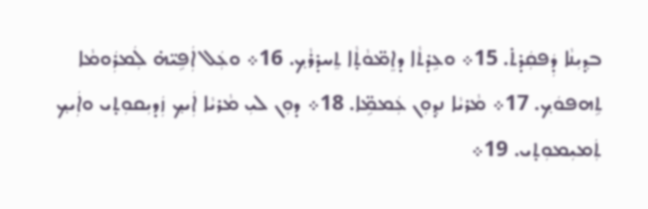ܒܕ݂ܝܼܢܵܐ ܕܲܦܩܲܕ̇ܬ̇. 15܀ ܘܥܹܕ̇ܬܵܐ ܕܐܸܡ̈ܘܵܬ̣ܵܐ ܬܸܚܕ̇ܪܵܟ݂. 16܀ ܘܥܲܠ ܐܲܦܹܝ̈ܗ̇ ܠܲܡܪܲܘܡܵܐ ܬܹܗܦܘܿܟ݂. 17܀ ܡܵܪܝܵܐ ܢܕ݂ܘܼܢ ܥܲܡܡܹ̈ܐ. 18܀ ܕܘܼܢ ܠܝܼ ܡܵܪܝܵܐ ܐܲܝܟ݂ ܙܲܕܝܼܩܘܼܬ̣ܝ ܘܐܲܝܟ݂ ܬܲܡܝܼܡܘܼܬ̣ܝ. 19܀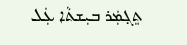ܬܸܓ̣ܡܲܪ ܒܝܼܫܬܵܐ ܥܲܠ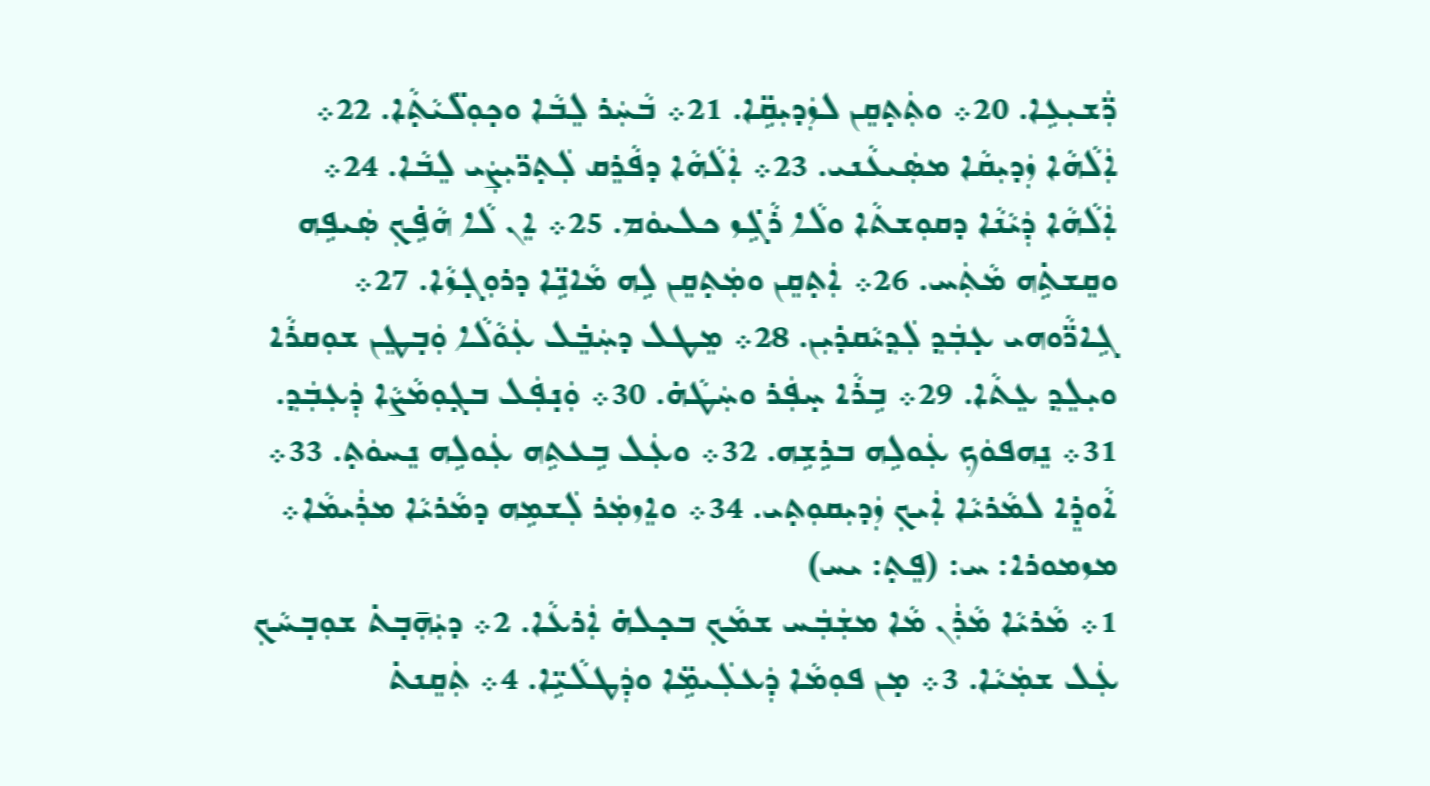ܪ̈ܲܫܝܼܥܹܐ. 20܀ ܘܬܲܬ̣ܩܸܢ ܠܙܲܕܝܼܩܹ̈ܐ. 21܀ ܒܵܚܲܪ ܠܸܒܵܐ ܘܟ̣ܘܼܠ̈ܝܵܬ̣ܵܐ. 22܀ ܐܲܠܵܗܵܐ ܙܲܕܝܼܩܵܐ ܡܣܲܝܥܵܢܝ. 23܀ ܐܲܠܵܗܵܐ ܕܦܵܪܸܩ ܠܲܬ̣ܖ̈ܝܼܨܲܝ ܠܸܒܵܐ. 24܀ ܐܲܠܵܗܵܐ ܕܲܝܵܢܵܐ ܕܩܘܼܫܬܵܐ ܘܠܵܐ ܪܵܓܹ݁ܙ ܟܠܝܘܿܡ. 25܀ ܐܸܢ ܠܵܐ ܗܵܦܹ̇ܟ݂ ܣܲܝܦܹܗ ܘܩܸܫܬܹ̇ܗ ܡܵܬܲܚ. 26܀ ܐܲܬ̣ܩܸܢ ܘܡܲܬ̣ܩܸܢ ܠܹܗ ܡܵܐܢܹ̈ܐ ܕܪܘܼܓ̣ܙܵܐ. 27܀ ܓܹܐܖ̈ܵܘܗܝ ܥ̣ܒܲܕ݂ ܠܲܕ݂ܝܵܩܕ݁ܝܼܢ. 28܀ ܡܸܛܠ ܕܚܲܒܸ̇ܠ ܥܲܘܵܠܵܐ ܘܲܒ̣ܛܸܢ ܫܘܼܩܪܵܐ ܘܝܼܠܸܕ݂ ܥܸܬܵܐ. 29܀ ܒܹܪܵܐ ܚ̣ܦܲܪ ܘܚܲܛܵܗ̇. 30܀ ܘܲܢ̣ܦܲܠ ܒܓ̣ܘܼܡܵܨܵܐ ܕܲܥܼܒܲܕ݂. 31܀ ܢܸܗܦܘܿܟ݂ ܥܲܘܠܹܗ ܒܪܹܫܹܗ. 32܀ ܘܥܲܠ ܒܹܥܬܹܗ ܥܲܘܠܹܗ ܢܸܚܘܿܬ̣. 33܀ ܐܵܘܕܸ̇ܐ ܠܡܵܪܝܵܐ ܐܲܝܟ݂ ܙܲܕܝܼܩܘܼܬ̣ܝ. 34܀ ܘܐܸܙܡܲܪ ܠܲܫܡܹܗ ܕܡܵܪܝܵܐ ܡܪܲܝܡܵܐ܀
ܡܙܡܘܪܐ: ܚ: (ܦܸܬ̣: ܝܚ)
1܀ ܡܵܪܝܵܐ ܡܵܪܲܢ ܡܵܐ ܡܫܲܒܲܚ ܫܡܵܟ݂ ܒܟ̣ܠܗ̇ ܐܲܪܥܵܐ. 2܀ ܕܝܲܗܼ̄ܒ̣ܬ̇ ܫܘܼܒ̣ܚܵܟ݂ ܥܲܠ ܫܡܲܝܵܐ. 3܀ ܡ̣ܢ ܦܘܼܡܵܐ ܕܲܥܠܲܝܡܹ̈ܐ ܘܕܲܛܠܵܝܹ̈ܐ. 4܀ ܬܲܩܸܢܬ̇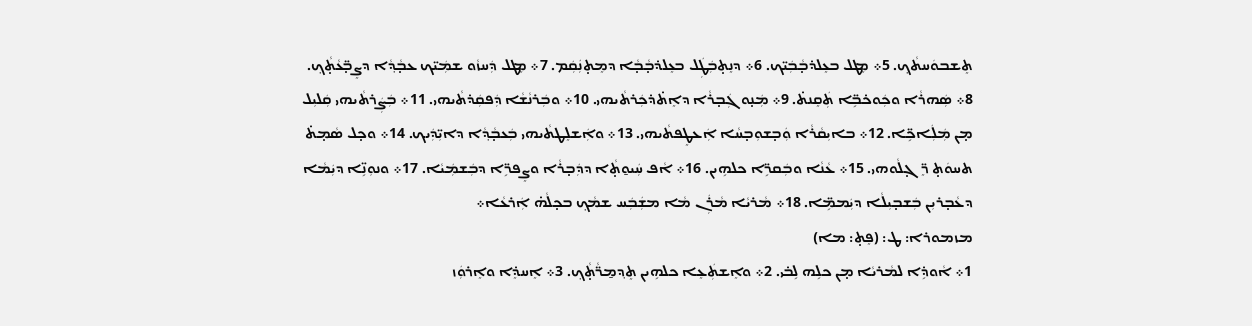ܬܸܫܒܘܿܚܬܵܟ݂. 5܀ ܡܸܛܠ ܒܥܸܠܕ̇ܒ̣ܵܒܲܝ̈ܟ. 6܀ ܕܢܸܬ̣ܒܲܛܲܠ ܒܥܸܠܕ̇ܒ̣ܵܒ̣ܵܐ ܕܡܸܬ̣ܢܲܩܲܡ. 7܀ ܡܸܛܠ ܕܲܚܙܵܘ ܫܡܲܝ̈ܟ ܥܒ̣ܵܕ݂ܵܐ ܕܨܸܒ̣̈ܥܵܬ̣ܵܟ݂. 8܀ ܣܲܗܪܵܐ ܘܟܲܘܟ̇ܒܹ̈ܐ ܬܲܩܸܢܬ̇. 9܀ ܡܲܢ̣ܘ ܓܲܒ̣ܪܵܐ ܕܐܸܬ̇ܕ̇ܟܲܪܬܵܝܗܝ. 10܀ ܘܒܲܪܢܵܫܵܐ ܕܲܦܩܲܕ̇ܬܵܝܗܝ. 11܀ ܒܲܨܲܪܬܵܝܗܝ ܩܲܠܝܼܠ ܡ̣ܢ ܡܲܠܲܐܟܹ̈ܐ. 12܀ ܒܐܝܼܩܵܪܵܐ ܘܲܒ̣ܫܘܼܒ̣ܚܵܐ ܐܲܥܛܸܦܬܵܝܗܝ. 13܀ ܘܐܲܫܠܸܛܬܵܝܗܝ ܒܲܥܒ̣ܵܕ݂ܵܐ ܕܐܝܼ̈ܕܲܝܟ. 14܀ ܘܟ̣ܠ ܣܵܡ̣ܬ̇ ܬܚܘܿܬ̣ ܖܸ̈ܓ̣ܠܵܘܗܝ. 15܀ ܥܵܢܵܐ ܘܒܲܩܖܹ̈ܐ ܟܠܗܹܝܢ. 16܀ ܐܵܦ ܚܲܝܘ̱ܬ̣ܵܐ ܕܕܲܒ̣ܪܵܐ ܘܨܸܦܖܹ̈ܐ ܕܒܲܫܡܲܝܵܐ. 17܀ ܘܢܘܼܢܹ̈ܐ ܕܝܲܡܵܐ ܕܥܵܒ̣ܪܝܼܢ ܒܲܫܒ̣ܝܼܠܵܐ ܕܝܲܡܡܹ̈ܐ. 18܀ ܡܵܪܝܵܐ ܡܵܪܲܢ ܡܵܐ ܡܫܲܒܲܚ ܫܡܵܟ݂ ܒܟ̣ܠܵܗ̇ ܐܲܪܥܵܐ܀
ܡܙܡܘܪܐ: ܛ: (ܦܸܬ̣: ܡܐ)
1܀ ܐܵܘܕܹ̇ܐ ܠܡܵܪܝܵܐ ܡ̣ܢ ܟܠܹܗ ܠܹܒ̇ܝ. 2܀ ܘܐܸܫܬܲܥܸܐ ܟܠܗܹܝܢ ܬܸܕ݂ܡ̱ܪ̈ܵܬ̣ܵܟ݂. 3܀ ܐܸܚܕܸ̇ܐ ܘܐܸܪܘܲܙ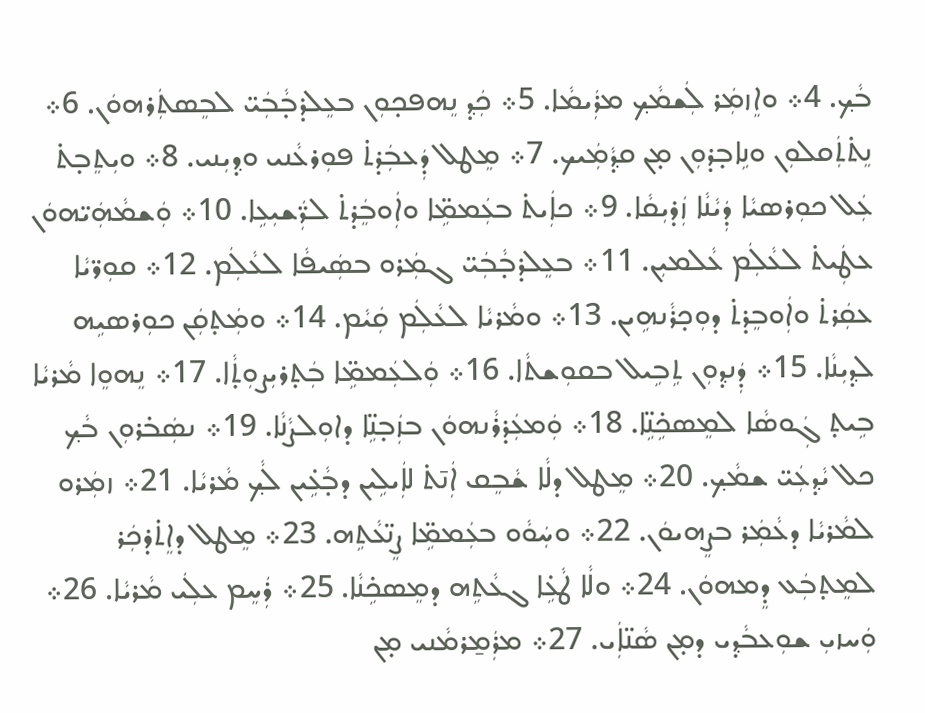ܒܵܟ݂. 4܀ ܘܐܸܙܡܲܪ ܠܲܫܡܵܟ݂ ܡܪܲܝܡܵܐ. 5܀ ܟܲܕ݂ ܢܸܗܦܟ̣ܘܼܢ ܒܥܸܠܕ̇ܒ̣ܵܒܲܝ̈ ܠܒܸܣܬܲܪܗܘܿܢ. 6܀ ܢܸܬ̇ܬܲܩܠܘܼܢ ܘܢܹܐܒ̣ܕ̇ܘܼܢ ܡ̣ܢ ܩܕ݂ܵܡܲܝܟ. 7܀ ܡܸܛܠ ܕܲܥܒܲܕ̇ܬ̇ ܦܘܼܪܥܵܢܝ ܘܕ݂ܝܼܢܝ. 8܀ ܘܝܼܬܸܒ̣ܬ̇ ܥܲܠ ܟܘܼܪܣܝܵܐ ܕܲܝܵܢܵܐ ܙܲܕ̇ܝܼܩܵܐ. 9܀ ܟܐܲܝܬ̇ ܒܥܲܡܡܹ̈ܐ ܘܐܲܘܒܸܿܕ̇ܬ̇ ܠܪ̈ܲܫܝܼܥܹܐ. 10܀ ܘܲܫܡܵܗܲܝ̈ܗܘܿܢ ܥܛܲܝܬ̇ ܠܥܵܠܲܡ ܥܵܠܡܝܼܢ. 11܀ ܒܥܸܠܕ̇ܒ̣ܵܒܲܝ̈ ܓܡܲܪܘ ܒܣܲܝܦܵܐ ܠܥܵܠܲܡ. 12܀ ܩܘܼܖ̈ܝܵܐ ܥܩܲܪܬ̇ ܘܐܲܘܒܸܕ̇ܬ̇ ܕܘܼܟ̣ܪܵܢܗܹܝܢ. 13܀ ܘܡܵܪܝܵܐ ܠܥܵܠܲܡ ܩܲܝܵܡ. 14܀ ܘܡܲܬ̣ܩܲܢ ܟܘܼܪܣܝܹܗ ܠܕ݂ܝܼܢܵܐ. 15܀ ܕܲܢܕ݂ܘܼܢ ܬܹܒܹܝܠ ܒܩܘܼܫܬܵܐ. 16܀ ܘܲܠܥܲܡܡܹ̈ܐ ܒܲܬ̣ܪܝܼܨܘܼܬ̣ܵܐ. 17܀ ܢܸܗܘܸܐ ܡܵܪܝܵܐ ܒܹܝܬ̣ ܓܲܘܣܵܐ ܠܡܸܣܟܹ̇ܢܹ̈ܐ. 18܀ ܘܲܡܥܲܕ̇ܪܵܢܗܘܿܢ ܒܙܲܒ̣ܢܹ̈ܐ ܕܐܘܼܠܨܵܢܵܐ. 19܀ ܢܣܲܒ̇ܪܘܼܢ ܒܵܟ݂ ܟܠ ܝܵܕ݂ܥܲܝ̈ ܫܡܵܟ݂. 20܀ ܡܸܛܠ ܕܠܵܐ ܫܵܒܸܩ ܐܲܢ̄ܬ̇ ܠܐܲܝܠܹܝܢ ܕܒ̣ܵܥܹ̇ܝܢ ܠܵܟ݂ ܡܵܪܝܵܐ. 21܀ ܙܡܲܪܘ ܠܡܵܪܝܵܐ ܕܥܵܡܲܪ ܒܨܸܗܝܘܿܢ. 22܀ ܘܚܲܘܵܘ ܒܥܲܡܡܹ̈ܐ ܨܸܢ̈ܥܵܬܹܗ. 23܀ ܡܸܛܠ ܕܐܸܬ̇ܕ̇ܟܲܪ ܠܡܸܬ̣ܒܲܥ ܕܸܡܗܘܿܢ. 24܀ ܘܠܵܐ ܛܵܥܹ̇ܐ ܓܥܵܬܹܗ ܕܡܸܣܟܹ̇ܢܵܐ. 25܀ ܪܲܚܸܡ ܥܠܲܝ ܡܵܪܝܵܐ. 26܀ ܘܲܚܙܝܼ ܫܘܼܥܒܵܕ݂ܝ ܕܡ̣ܢ ܣܵܢ̈ܐܲܝ. 27܀ ܡܪܲܡ̱ܪܡܵܢܝ ܡ̣ܢ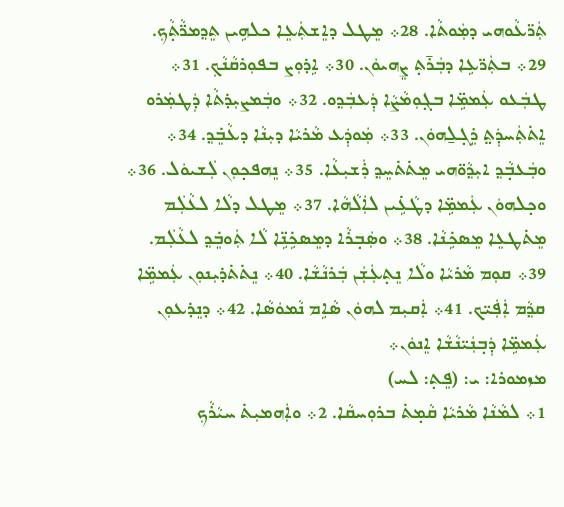ܬܲܪ̈ܥܵܘܗܝ ܕܡܲܘܬܵܐ. 28܀ ܡܸܛܠ ܕܐܸܫܬܲܥܸܐ ܟܠܗܹܝܢ ܬܸܕ݂ܡܪ̈ܵܬ̣ܵܟ݂. 29܀ ܒܬܲܖ̈ܥܹܐ ܕܒܲܪ̄ܬ̣ ܨܸܗܝܘܿܢ. 30܀ ܐܹܕ̇ܘܼܨ ܒܦܘܼܪܩܵܢܵܟ݂. 31܀ ܛܒܲܥܘ ܥܲܡܡܹ̈ܐ ܒܓ̣ܘܼܡܵܨܵܐ ܕܲܥܒܲܕ݂ܘ. 32܀ ܘܒܲܡܨܝܼܕ̇ܬܵܐ ܕܲܛܡܲܪܘ ܐܸܬ̇ܬܲܚܕܲܬ̤ ܪܸܓ̣ܠ̱ܗܘܿܢ. 33܀ ܡܲܘܕܲܥ ܡܵܪܝܵܐ ܕܝܼܢܵܐ ܕܥܵܒܸ݁ܕ݂. 34܀ ܘܒܲܥܒ̣ܵܕ݂ ܐܝܼܕ݂ܵܘ̈ܗܝ ܡܸܬ̇ܬ̇ܚܸܕ݂ ܪܲܫܝܼܥܵܐ. 35܀ ܢܸܗܦܟ̣ܘܼܢ ܠܲܫܝܘܿܠ. 36܀ ܘܟ̣ܠܗܘܿܢ ܥܲܡܡܹ̈ܐ ܕܛܵܥܹ̇ܝܢ ܠܐܲܠܵܗܵܐ. 37܀ ܡܸܛܠ ܕܠܵܐ ܠܥܵܠܲܡ ܡܸܬ̇ܛܥܸܐ ܡܸܣܟܹ̇ܢܵܐ. 38܀ ܘܣܲܒ̣ܪܵܐ ܕܡܸܣܟܹ̇ܢܹ̈ܐ ܠܵܐ ܬܲܘܒܸ̇ܕ݂ ܠܥܵܠܲܡ. 39܀ ܩܘܼܡ ܡܵܪܝܵܐ ܘܠܵܐ ܢܸܬ̣ܥܲܫܲܢ ܒܲܪܢܵܫܵܐ. 40܀ ܢܸܬ̇ܬ̇ܕ̇ܝܼܢܘܼܢ ܥܲܡܡܹ̈ܐ ܩܕ݂ܵܡ ܐܲܦܲܝ̈ܟ. 41܀ ܐܲܩܝܼܡ ܠܗܘܿܢ ܣܵܐܹܡ ܢܵܡܘܿܣܵܐ. 42܀ ܕܢܸܕ̇ܥܘܼܢ ܥܲܡܡܹ̈ܐ ܕܲܒ̣ܢܲܝ̈ܢܵܫܵܐ ܐܸܢܘܿܢ܀
ܡܙܡܘܪܐ: ܝ: (ܦܸܬ̣: ܠܚ)
1܀ ܠܡܵܢܵܐ ܡܵܪܝܵܐ ܩܵܡ̣ܬ̇ ܒܪܘܼܚܩܵܐ. 2܀ ܘܐܲܗܡܝܼܬ̇ ܚܝܵܪܵܟ݂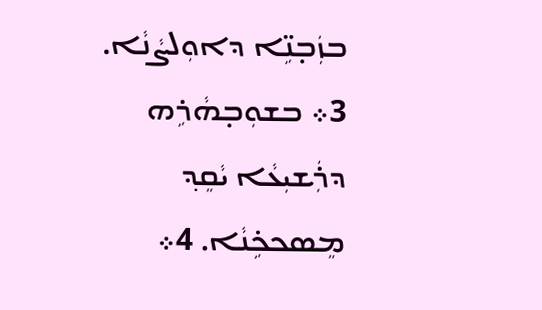ܒܙܲܒ̣ܢܹ̈ܐ ܕܐܘܼܠܨܵܢܵܐ. 3܀ ܒܫܘܼܒ̣ܗܵܪܹܗ ܕܪܲܫܝܼܥܵܐ ܝܵܩܸܕ݂ ܡܸܣܟܟܹ̇ܢܵܐ. 4܀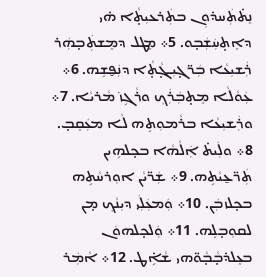ܢܸܬ̇ܬܲܚܕ̇ܘܼܢ ܒܬܲܪܥܝܼܬ̣ܵܐ ܗ̇ܝ ܕܐܸܬ̣ܚܲܫܲܒ̣ܘ. 5܀ ܡܸܛܠ ܕܡܸܫܬܲܒ̣ܗܲܪ ܪܲܫܝܼܥܵܐ ܒܲܪ̈ܓ̣ܝܼܓ̣ܵܬ̣ܵܐ ܕܢܲܦ̮ܫܹܗ. 6܀ ܥܲܘܵܠܵܐ ܡܸܬ̣ܒܲܪܲܟ݂ ܘܪܵܓܹܙ݁ ܡܵܪܝܵܐ. 7܀ ܘܪܲܫܝܼܥܵܐ ܒܪܵܡܘܼܬܹܗ ܠܵܐ ܡܥܲܩܸܒ̣. 8܀ ܘܠܲܝܬ̇ ܐܲܠܵܗܵܐ ܒܟ̣ܠܗܹܝܢ ܬܲܖ̈ܥ̱ܝܵܬܹܗ. 9܀ ܫܲܖ̈ܝܵܢ ܐܘܼܪܚܵܬܹܗ ܒܟ̣ܠܙܒܲܢ. 10܀ ܘܲܡܥܲܠܲܝ ܕܝܼܢܵܟ݂ ܡ̣ܢ ܠܩܘܼܒ̣ܠܹܗ. 11܀ ܘܲܠܟ̣ܠܗܘܿܢ ܒܥܸܠܕ̇ܒ̣ܵܒ̣ܵܘ̈ܗܝ ܫܵܐܹ̇ܛ. 12܀ ܐܵܡܲܪ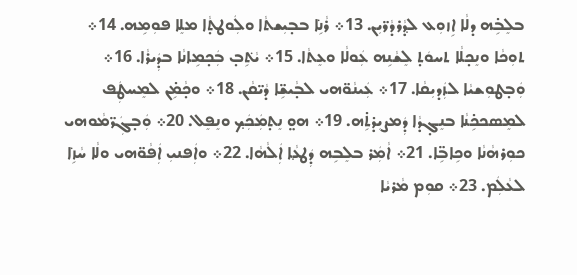ܒܠܸܒܹ̇ܗ ܕܠܵܐ ܐܹܙܘܼܥ ܠܕ݂ܵܪܕܵܖ̈ܝܼܢ. 13܀ ܪܵܢܹ݁ܐ ܒܒ̣ܝܼܫܬܵܐ ܘܠܲܘܛܬ̣ܵܐ ܡܠܸܐ ܦܘܼܡܹܗ. 14܀ ܬܘܼܟܵܐ ܘܢܸܟ̣ܠܵܐ ܬܚܘܿܬ̣ ܠܸܫܵܢܹܗ ܥܲܘܠܵܐ ܘܥܸܬܵܐ. 15܀ ܝܵܬܹ݁ܒ̣ ܒܲܟ̣ܡܹܐܢܵܐ ܒܕܲܝܪܵܐ. 16܀ ܘܲܒ̣ܛܘܼܫܝܵܐ ܠܙܲܕܝܼܩܵܐ. 17܀ ܥܲܝܢܵܘ̈ܗܝ ܠܒ̣ܵܝܫܹ̈ܐ ܕܵܝ̈ܩܵܢ. 18܀ ܘܟ̣ܵܡܹ̇ܢ ܠܡܸܚܛܲܦ ܠܡܸܣܟܟܹ̇ܢܵܐ ܒܢܸܓ̣ܕܵܐ ܕܲܡܨܝܼܕ̇ܬܹ̇ܗ. 19܀ ܗܘ̤ ܢܸܬ̣ܡܲܟܲܟ݂ ܘܢܸܦܸܠ. 20܀ ܘܲܒ̣ܓܲܖ̈ܡܵܘܗܝ ܟܘܼܪܗܵܢܵܐ ܘܟܹܐܒܹ̈ܐ. 21܀ ܐܵܡܲܪ ܒܠܸܒܹܗ ܕܲܛܥ݂ܵܐ ܐܲܠܵܗܵܐ. 22܀ ܘܐܲܦܢܝܼ ܐܲܦܵܘ̈ܗܝ ܘܠܵܐ ܚܵܙܹ݁ܐ ܠܥܵܠܲܡ. 23܀ ܩܘܼܡ ܡܵܪܝܵܐ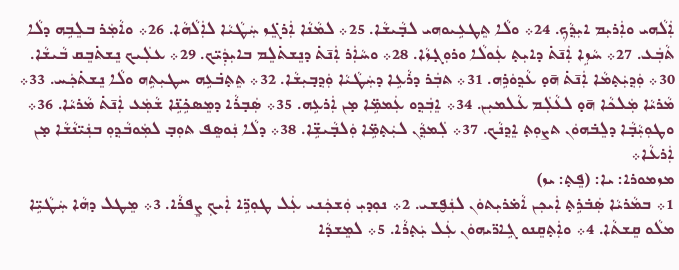ܐܲܠܵܗܝ ܘܐܲܪܝܼܡ ܐܝܼܕ݂ܵܟ݂. 24܀ ܘܠܵܐ ܬܸܛܥܹܝܘܗܝ ܠܒ̣ܵܝܫܵܐ. 25܀ ܠܡܵܢܵܐ ܐܲܪܓܸ̇ܙ ܚܲܛܵܝܵܐ ܠܐܲܠܵܗܵܐ. 26܀ ܘܐܵܡܲܪ ܒܠܸܒܹܗ ܕܠܵܐ ܬܵܒܲܥ. 27܀ ܚܵܙܹܐ ܐܲܢ̄ܬ̇ ܕܐܝܼܬ̣ ܥܲܘܠܵܐ ܘܪܘܼܓ̣ܙܵܐ. 28܀ ܘܚܵܐܲܪ ܐܲܢ̄ܬ̇ ܕܢܸܫܬ̇ܠܸܡ ܒܐܝܼܕܲܝ̈ܟ. 29܀ ܥܠܲܝܟ ܢܸܫܬ̇ܒܸܩ ܒܵܝܫܵܐ. 30܀ ܘܲܕ݂ܝܲܬ̣ܡܵܐ ܐܲܢ̄ܬ̇ ܗ̄ܘ̣ ܥܵܕ݂ܘܿܪܹܗ. 31܀ ܬܒܲܪ ܕܪܵܥܹܐ ܕܚܲܛܵܝܵܐ ܘܲܕ݂ܒ̣ܝܼܫܵܐ. 32܀ ܬܸܬ̣ܒ̇ܥܹܗ ܚܛܝܼܬܹܗ ܘܠܵܐ ܢܸܫܬ̇ܟܲܚ. 33܀ ܡܵܪܝܵܐ ܡܲܠܟܵܐ ܗ̄ܘ̣ ܠܥܵܠܲܡ ܥܵܠܡܝܼܢ. 34܀ ܐܸܒܲܕ݂ܘ ܥܲܡܡܹ̈ܐ ܡ̣ܢ ܐܲܪܥܹܗ. 35܀ ܣܲܒ̣ܪܵܐ ܕܡܸܣܟܹ̇ܢܹ̈ܐ ܫܵܡܲܥ ܐܲܢ̄ܬ̇ ܡܵܪܝܵܐ. 36܀ ܘܛܘܼܝܼܵܒ̣ܵܐ ܕܠܸܒ̇ܗܘܿܢ ܬܨܘܼܬ̣ ܐܸܕ݂ܢܵܟ. 37܀ ܠܲܡܕ݂ܵܢ ܠܝܲܬ̣ܡܹ̈ܐ ܘܲܠܒ̣ܵܝܫܹ̈ܐ. 38܀ ܕܠܵܐ ܢܲܘܣܸܦ ܬܘܼܒ̣ ܠܡܲܘܒܵܕ݂ܘܼ ܒܢܲܝ̈ܢܵܫܵܐ ܡ̣ܢ ܐܲܪܥܵܐ܀
ܡܙܡܘܪܐ: ܝܐ: (ܦܸܬ̣: ܝܙ)
1܀ ܒܡܵܪܝܵܐ ܣܲܒ̇ܪܹܬ̣ ܐܲܝܟ݂ܢ ܐܵܡ̇ܪܝܼܬܘܿܢ ܠܢܲܦ̮ܫܝ. 2܀ ܢܘܼܕܝܼ ܘܲܫܟܲܢܝ ܥܲܠ ܛܘܼܪܹ̈ܐ ܐܲܝܟ݂ ܨܸܦܪܵܐ. 3܀ ܡܸܛܠ ܕܗܵܐ ܚܲܛܵܝܹ̈ܐ ܡܠܵܘ ܩܸܫܬܵܐ. 4܀ ܘܐܲܬ̣ܩܸܢܘ ܓܹܐܪ̈ܝܗܘܿܢ ܥܲܠ ܝܲܬ̣ܪܵܐ. 5܀ ܠܡܸܫܕܵܐ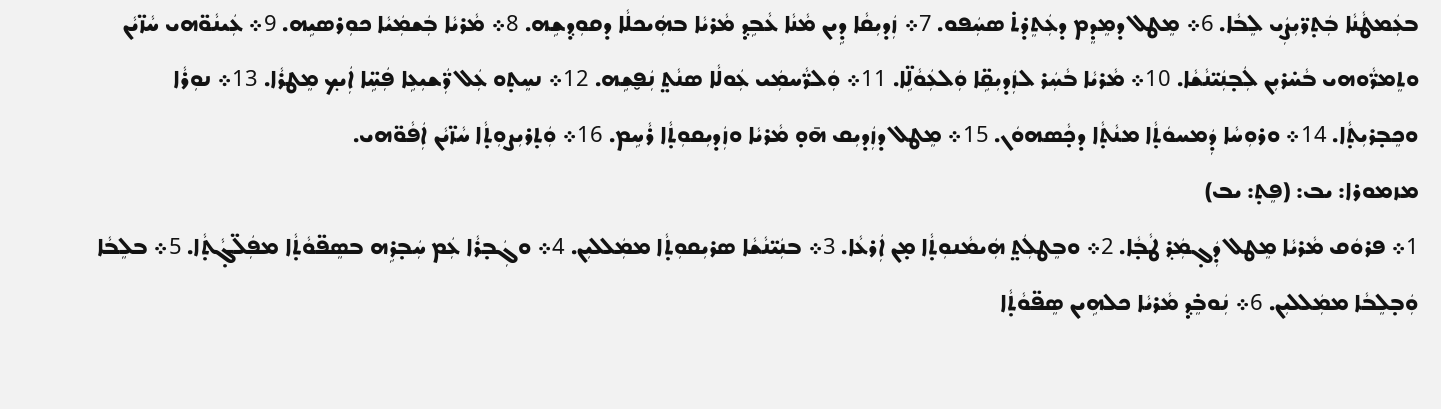ܒܥܲܡܛܵܢܵܐ ܒܲܬ̣ܪ̈ܝܼܨܲܝ ܠܸܒܵܐ. 6܀ ܡܸܛܠ ܕܡܸܕܸܡ ܕܥܲܬܸܕ̇ܬ̇ ܣܚܲܦܘ. 7܀ ܙܲܕܝܼܩܵܐ ܕܹܝܢ ܡܵܢܵܐ ܥܵܒܹܕ݂ ܡܵܪܝܵܐ ܒܗܲܝܟܠܵܐ ܕܩܘܼܕ݂ܫܹܗ. 8܀ ܡܵܪܝܵܐ ܒܲܫܡܲܝܵܐ ܟܘܼܪܣܝܹܗ. 9܀ ܥܲܝܢܵܘ̈ܗܝ ܚܵܙ̈ܝܵܢ ܘܬܸܡܪ̈ܵܘܗܝ ܒܵܚ̇ܪܝܼܢ ܠܲܒ̣ܢܲܝ̈ܢܵܫܵܐ. 10܀ ܡܵܪܝܵܐ ܒܵܚܲܪ ܠܙܲܕܝܼܩܹ̈ܐ ܘܲܠܥܲܘܵܠܹ̈ܐ. 11܀ ܘܲܠܪ̈ܵܚܡܲܝ ܥܲܘܠܵܐ ܣܢܵܬ̤ ܢܲܦ̮ܫܹܗ. 12܀ ܢܚܸܬ̣ܘ ܥܲܠ ܪ̈ܲܫܝܼܥܹܐ ܦܲܚܹ̈ܐ ܐܲܝܟ݂ ܡܸܛܪܵܐ. 13܀ ܢܘܼܪܵܐ ܘܟܸܒ̣ܪܝܼܬ̣ܵܐ. 14܀ ܘܪܘܼܚܵܐ ܕܲܡܚܘܿܬ̣ܵܐ ܡܢܵܬ̣ܵܐ ܕܟ̣ܵܣܗܘܿܢ. 15܀ ܡܸܛܠ ܕܙܲܕܝܼܩ ܗ̄ܘ̣ ܡܵܪܝܵܐ ܘܙܲܕܝܼܩܘܼܬ̣ܵܐ ܪܵܚܹܡ. 16܀ ܘܲܬ̣ܪܝܼܨܘܼܬ̣ܵܐ ܚܵܙ̈ܝܵܢ ܐܲܦܵܘ̈ܗܝ.
ܡܙܡܘܪܐ: ܝܒ: (ܦܸܬ̣: ܝܒ)
1܀ ܦܪܘܿܩ ܡܵܪܝܵܐ ܡܸܛܠ ܕܲܓ̣ܡܲܪ݂ ܛܵܒ̣ܵܐ. 2܀ ܘܒܸܛܠܲܬ̤ ܗܲܝܡܵܢܘܼܬ̣ܵܐ ܡ̣ܢ ܐܲܪܥܵܐ. 3܀ ܒܢܲܝ̈ܢܵܫܵܐ ܣܪܝܼܩܘܼܬ̣ܵܐ ܡܡܲܠܠܝܼܢ. 4܀ ܘܓܲܒ̣ܪܵܐ ܥܲܡ ܚܲܒ̣ܪܹܗ ܒܣܸܦ̈ܘܵܬ̣ܵܐ ܡܦܲܠ̈ܓ̣ܵܬ̣ܵܐ. 5܀ ܒܠܸܒܵܐ ܘܲܒ̣ܠܸܒܵܐ ܡܡܲܠܠܝܼܢ. 6܀ ܢܲܘܒܸ̇ܕ݂ ܡܵܪܝܵܐ ܟܠܗܹܝܢ ܣܸܦ̈ܘܵܬ̣ܵܐ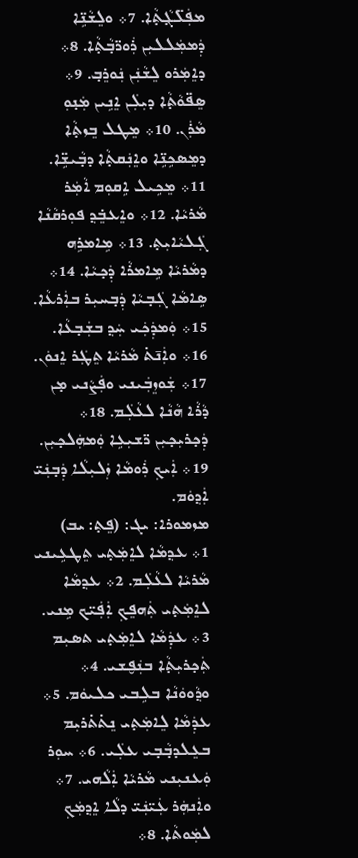ܡܦܲܠ̈ܓ̣ܵܬ̣ܵܐ. 7܀ ܘܠܸܫܵܢܹ̈ܐ ܕܲܡܡܲܠܠܝܼܢ ܪܲܘܪ̈ܒ̣ܵܬ̣ܵܐ. 8܀ ܕܐܸܡܲܪܘ ܠܸܫܵܢܲܢ ܢܲܘܪܸܒ̣. 9܀ ܣܸܦ̈ܘܵܬ̣ܵܐ ܕܝܼܠܲܢ ܐܸܢܹܝܢ ܡܲܢ̣ܘܼ ܡܵܪܲܢ. 10܀ ܡܸܛܠ ܒܸܙܬ̣ܵܐ ܕܡܸܣܟܹܢܹ̈ܐ ܘܐܸܢܲܩܬ̣ܵܐ ܕܒ̣ܵܝܫܹ̈ܐ. 11܀ ܡܸܟܹܝܠ ܐܹܩܘܼܡ ܐܵܡܲܪ ܡܵܪܝܵܐ. 12܀ ܘܐܸܥܒܸ̇ܕ݂ ܦܘܼܪܩܵܢܵܐ ܓܲܠܝܵܐܝܼܬ̣. 13܀ ܡܹܐܡܪܹܗ ܕܡܵܪܝܵܐ ܡܹܐܡܪܵܐ ܕܲܟ̣ܝܵܐ. 14܀ ܣܹܐܡܵܐ ܓܲܒ̣ܝܵܐ ܕܲܒ̣ܚܝܼܪ ܒܐܲܪܥܵܐ. 15܀ ܘܲܡܕܲܟܲܝ ܚܲܕ݂ ܒܫܲܒ̣ܥܵܐ. 16܀ ܘܐܲܢ̄ܬ̇ ܡܵܪܝܵܐ ܬܸܛܲܪ ܐܸܢܘܿܢ. 17܀ ܫܲܘܙܸܒܲܝܢܝ ܘܦܲܨܵܢܝ ܡ̣ܢ ܕܵܪܵܐ ܗܵܢܵܐ ܠܥܵܠܲܡ. 18܀ ܕܲܟ̣ܪܝܼܟ̣ܝܼܢ ܪ̈ܫܝܼܥܹܐ ܘܲܡܗܲܠܟ̣ܝܼܢ. 19܀ ܐܲܝܟ݂ ܪܲܘܡܵܐ ܙܲܠܝܼܠܵܐ ܕܲܒ̣ܢܲܝ̈ ܐܲܕ݂ܘܿܡ.
ܡܙܡܘܪܐ: ܝܓ: (ܦܸܬ̣: ܝܒ)
1܀ ܥܕ݂ܡܵܐ ܠܐܸܡܲܬ̣ܝ ܬܸܛܥܹܝܢܝ ܡܵܪܝܵܐ ܠܥܵܠܲܡ. 2܀ ܥܕ݂ܡܵܐ ܠܐܸܡܲܬ̣ܝ ܬܲܗܦܸܟ݂ ܐܲܦܲܝ̈ܟ ܡܹܢܝ. 3܀ ܥܕܲܡܵܐ ܠܐܸܡܲܬ̣ܝ ܬܣܝܼܡ ܬܲܟ̣ܪܝܼܬ̣ܵܐ ܒܢܲܦ̮ܫܝ. 4܀ ܘܕ݂ܵܘܘܿܢܵܐ ܒܠܹܒܝ ܟܠܝܘܿܡ. 5܀ ܥܕܲܡܵܐ ܠܸܐܡܲܬ̣ܝ ܢܸܬ̇ܬ̇ܪܝܼܡ ܒܥܸܠܕܒ̣ܵܒ̣ܝ ܥܠܲܝ. 6܀ ܚܘܼܪ ܘܲܥܢܝܼܢܝ ܡܵܪܝܵܐ ܐܲܠܵܗܝ. 7܀ ܘܐܲܢܗܲܪ ܥܲܝ̈ܢܲܝ̈ ܕܠܵܐ ܐܸܕ݂ܡܲܟ݂ ܠܡܲܘܬܵܐ. 8܀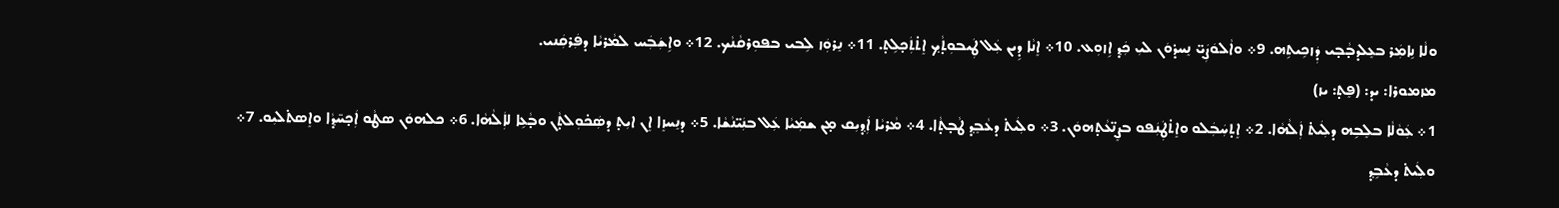ܘܠܵܐ ܢܹܐܡܲܪ ܒܥܸܠܕܒ̣ܵܒ̣ܝ ܕܲܙܟܹܝܬܹܗ. 9܀ ܘܐܵܠܘܿܨܲܝ̈ ܢܸܚܕ̇ܘܿܢ ܠܝܼ ܟܲܕ݂ ܐܹܙܘܼܥ. 10܀ ܐܸܢܵܐ ܕܹܝܢ ܥܲܠ ܛܲܝܒܘܼܬ̣ܵܟ݂ ܐܸܬ̇ܬܲܟ̣ܠܹܬ̣. 11܀ ܢܸܪܘܲܙ ܠܹܒܝ ܒܦܘܼܪܩܵܢܵܟ. 12܀ ܘܐܹܫܲܒܲܚ ܠܡܵܪܝܵܐ ܕܦܲܪܩܲܢܝ.
ܡܙܡܘܪܐ: ܝܕ: (ܦܸܬ̣: ܝܙ)
1܀ ܥܲܘܵܠܵܐ ܒܠܸܒܹܗ ܕܠܲܝܬ̇ ܐܲܠܵܗܵܐ. 2܀ ܐܸܬ̣ܚܲܒܲܠܘ ܘܐܸܬ̇ܛܲܢܲܦܘ ܒܨܸܢ̈ܥܵܬ̣ܗܘܿܢ. 3܀ ܘܠܲܝܬ̇ ܕܥܵܒܸܕ݂ ܛܵܒ̣ܬ̣ܵܐ. 4܀ ܡܵܪܝܵܐ ܐܲܕ݂ܝܼܩ ܡ̣ܢ ܫܡܲܝܵܐ ܥܲܠ ܒܢܲܝ̈ܢܵܫܵܐ. 5܀ ܕܢܸܚܙܸܐ ܐܸܢ ܐܝܼܬ̣ ܕܣܲܟ̇ܘܼܠܬ̣ܵܢ ܘܒ̣ܵܥܹܐ ܠܐܲܠܵܗܵܐ. 6܀ ܟܠܗܘܿܢ ܣܛܵܘ ܐܲܟ̣ܚ̄ܕ݂ܵܐ ܘܐܸܣܬ̇ܠܝܼܘ. 7܀ ܘܠܲܝܬ̇ ܕܥܵܒܹܕ݂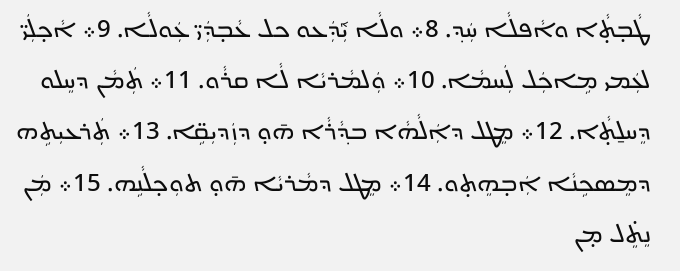ܛܵܒ̣ܬ̣ܵܐ ܘܐܵܦܠܵܐ ܚܲܕ݂. 8܀ ܘܠܵܐ ܝܑܼܕܲܥܘ ܟܠ ܥܵܒ̣ܕܲܝ̈ ܥܲܘܠܵܐ. 9܀ ܐܵܟ̣ܠܲܝ̈ ܠܥܲܡܝ ܡܹܐܟܲܠ ܠܲܚܡܵܐ. 10܀ ܘܲܠܡܵܪܝܵܐ ܠܵܐ ܩܪܵܘ. 11܀ ܬܲܡܵܢ ܕܚܸܠܘ ܕܸܚܠ̱ܬ̣ܵܐ. 12܀ ܡܸܛܠ ܕܐܲܠܵܗܵܐ ܒܕ݂ܵܪܵܐ ܗ̄ܘ̣ ܕܙܲܕܝܼܩܹ̈ܐ. 13܀ ܬܲܪܥܝܼܬܹܗ ܕܡܸܣܟܹܢܵܐ ܐܲܒ̣ܗܸܬ̣ܘ. 14܀ ܡܸܛܠ ܕܡܵܪܝܵܐ ܗ̄ܘ̣ ܬܘܼܟ̣ܠܵܢܹܗ. 15܀ ܡܲܢ ܢܸܬܸ̇ܠ ܡ̣ܢ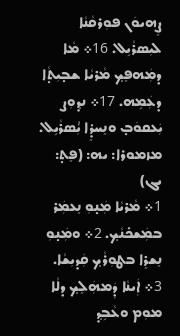ܨܸܗܝܘܿܢ ܦܘܼܪܩܵܢܵܐ ܠܝܼܣܪܵܝܹܠ. 16܀ ܡܵܐ ܕܡܲܗܦܸܟ݂ ܡܵܪܝܵܐ ܫܒ̣ܝܼܬ̣ܵܐ ܕܥܲܡܹܗ. 17܀ ܢܕ݂ܘܼܨ ܝܲܥܩܘܿܒ̣ ܘܢܸܚܕܸ̇ܐ ܝܑܼܣܪܵܝܹܠ.
ܡܙܡܘܪܐ: ܝܗ: (ܦܸܬ̣: ܝܓ)
1܀ ܡܵܪܝܵܐ ܡܲܢ̣ܘܼ ܢܸܥܡܲܪ ܒܡܲܫܟ̇ܢܵܟ݂. 2܀ ܘܡܲܢ̣ܘܼ ܢܸܫܪܸܐ ܒܛܘܼܪܵܟ݂ ܩܲܕܝܼܫܵܐ. 3܀ ܐܲܝܢܵܐ ܕܲܡܗܲܠܸܟ݂ ܕܠܵܐ ܡܘܼܡ ܘܥܵܒܹܕ݂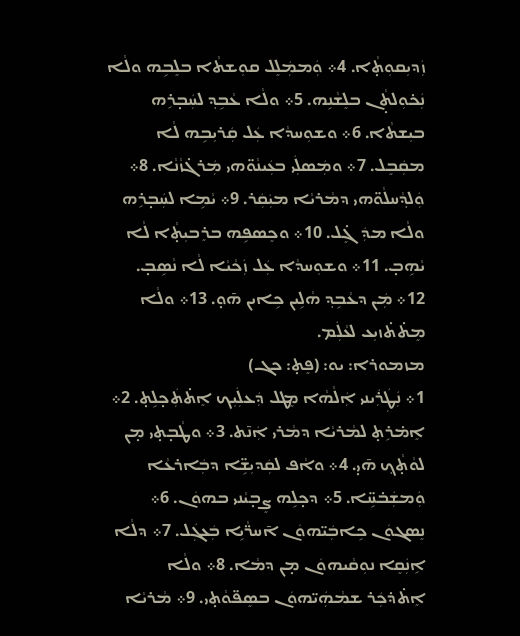ܙܲܕܝܼܩܘܼܬ̣ܵܐ. 4܀ ܘܲܡܡܲܠܸܠ ܩܘܼܫܬܵܐ ܒܠܸܒܹܗ ܘܠܵܐ ܢܲܟ̇ܘܼܠܬ̣ܵܢ ܒܠܸܫܵܢܹܗ. 5܀ ܘܠܵܐ ܥܵܒܹܕ݂ ܠܚܲܒ̣ܪܹܗ ܒܝܼܫܬܵܐ. 6܀ ܘܫܘܼܚܕܵܐ ܥܲܠ ܩܲܪܝܼܒܹܗ ܠܵܐ ܡܩܲܒܸܠ. 7܀ ܘܡܲܣܠܲܝ ܒܥܲܝܢܵܘ̈ܗܝ ܡܲܪܓ̇ܙܵܢܵܐ. 8܀ ܘܲܠܕ݂ܵܚܠܵܘ̈ܗܝ ܕܡܵܪܝܵܐ ܡܝܲܩܲܪ. 9܀ ܝܵܡܹܐ ܠܚܲܒ̣ܪܹܗ ܘܠܵܐ ܡܕܲܓܸ̇ܠ. 10܀ ܘܟܸܣܦܹܗ ܒܪܸܒܝܼܬ̣ܵܐ ܠܵܐ ܝܵܗܹܒ̣. 11܀ ܘܫܘܼܚܕܵܐ ܥܲܠ ܙܲܟܵܝܵܐ ܠܵܐ ܢܵܣܹܒ̣. 12܀ ܡܲܢ ܕܥܵܒܹܕ݂ ܗܵܠܹܝܢ ܟܹܐܝܢ ܗ̄ܘ̣. 13܀ ܘܠܵܐ ܡܸܬ̇ܬ̇ܙܝܼܥ ܠܥܵܠܲܡ.
ܡܙܡܘܪܐ: ܝܘ: (ܦܸܬ̣: ܟܓ)
1܀ ܢܲܛܲܪܲܝܢܝ ܐܲܠܵܗܵܐ ܡܸܛܠ ܕܲܥܠܲܝܼܟ ܐܸܬ̇ܬܲܟ̣ܠܹܬ̣. 2܀ ܐܸܡ̇ܪܹܬ̣ ܠܡܵܪܝܵܐ ܕܡܵܪܝ ܐܲܢ̄ܬ. 3܀ ܘܛܵܒ̣ܬ̣ܝ ܡ̣ܢ ܠܘܵܬ̣ܵܟ݂ ܗ̄ܝ̣. 4܀ ܘܐܵܦ ܠܩܲܕܝܼܫܹ̈ܐ ܕܒܲܐܪܥܵܐ ܘܲܡܫܲܒ̇ܚܹ̈ܐ. 5܀ ܕܟ̣ܠܹܗ ܨܸܒ̣ܝܵܢܝ ܒܗܘܿܢ. 6܀ ܢܸܣܓܘܿܢ ܟܹܐܒܲܝ̈ܗܘܿܢ ܐ̄ܚܪ̈ܵܝܹܐ ܒܲܥܓܲܠ. 7܀ ܕܠܵܐ ܐܹܢܲܩܸܐ ܢܘܼܩܵܝܗܘܿܢ ܡ̣ܢ ܕܡܵܐ. 8܀ ܘܠܵܐ ܐܸܬ̇ܕ̇ܟܲܪ ܫܡܵܗܲܝ̈ܗܘܿܢ ܒܣܸܦ̈ܘܵܬ̣ܝ. 9܀ ܡܵܪܝܵܐ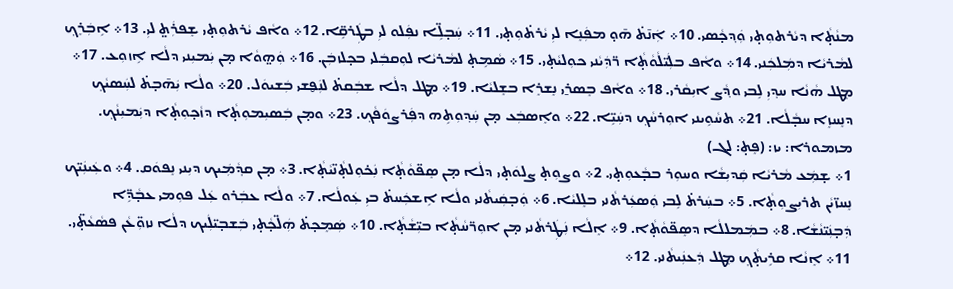ܡܢܵܬ̣ܵܐ ܕܝܵܪܬܘܼܬ̣ܝ ܘܲܕ݂ܟ̣ܵܣܝ. 10܀ ܐܲܢ̄ܬ̇ ܗ̄ܘ̣ ܡܦܲܢܸܐ ܠܝܼ ܝܵܪܬ̇ܘܼܬ̣ܝ. 11܀ ܚܲܒ̣ܠܹ̈ܐ ܢܦܲܠܘ ܠܝܼ ܒܛܲܪܩܹ̈ܐ. 12܀ ܘܐܵܦ ܝܵܪܬܘܼܬ̣ܝ ܫܸܦܪܲܬ̤ ܠܝܼ. 13܀ ܐܹܒܲܪܸܟ݂ ܠܡܵܪܝܵܐ ܕܡܲܠܟܲܢܝ. 14܀ ܘܐܵܦ ܒܠܲܝ̈ܠܵܘܵܬ̣ܵܐ ܪ̈ܕܲܝܵܢܝ ܟܘܼܠܝܵܬ̣ܝ. 15܀ ܣܵܡܹܬ̣ ܠܡܵܪܝܵܐ ܠܘܼܩܒܲܠܝ ܒܟ̣ܠܙܒܲܢ. 16܀ ܘܲܗ̤ܘܵܐ ܡ̣ܢ ܝܲܡܝܼܢܝ ܕܠܵܐ ܐܹܙܘܼܥ. 17܀ ܡܸܛܠ ܗܵܢܵܐ ܚܕ݂ܝܼ ܠܹܒܝ ܘܕ݂ܵܨ ܐܝܼܩܵܪܝ. 18܀ ܘܐܵܦ ܒܸܣܪ̱ܝ ܢܸܫܪܸܐ ܒܫܸܠܝܵܐ. 19܀ ܡܸܛܠ ܕܠܵܐ ܫܒܲܩܬ̇ ܠܢܲܦ̮ܫܝ ܒܲܫܝܘܿܠ. 20܀ ܘܠܵܐ ܝܲܗ̄ܒ̣ܬ̇ ܠܚܲܣܝܵܟ݂ ܕܢܸܚܙܸܐ ܚܒ̣ܵܠܵܐ. 21܀ ܬܚܵܘܹܝܢܝ ܐܘܼܪܚܵܟ݂ ܕܚܲܝܹ̈ܐ. 22܀ ܘܐܸܣܒܲܥ ܡ̣ܢ ܚܲܕ݂ܘܼܬܹܗ ܕܦܲܪܨܘܿܦܵܟ݂. 23܀ ܘܡ̣ܢ ܒܲܣܝܼܡܘܼܬ̣ܵܐ ܕܙܵܟ̣ܘܼܬ̣ܵܐ ܕܝܲܡܝܼܢܵܟ݂.
ܡܙܡܘܪܐ: ܝܙ: (ܦܸܬ̣: ܠܓ)
1܀ ܫ̣ܡܲܥ ܡܵܪܝܵܐ ܩܲܕܝܼܫܵܐ ܘܚܘܼܪ ܒܒ̣ܵܥܘܼܬ̣ܝ. 2܀ ܘܨܘܼܬ̣ ܨܠܘܿܬ̣ܝ ܕܠܵܐ ܡ̣ܢ ܣܸܦ̈ܘܵܬ̣ܵܐ ܢܲܟ̇ܘܼܠܬ̣ܵܢ̈ܝܵܬ̣ܵܐ. 3܀ ܡ̣ܢ ܩܕ݂ܵܡܲܝܟ ܕܝܼܢܝ ܢܸܦܘܿܩ. 4܀ ܘܥܲܝܢܲܝ̈ܟ ܢܸܚܙ̈ܝܵܢ ܬܪܝܼܨܘܼܬ̣ܵܐ. 5܀ ܒܚܲܪܬ̇ ܠܹܒܝ ܘܲܣܥܲܪܬܵܢܝ ܒܠܸܠܝܵܐ. 6܀ ܘܲܒ̣ܩܲܝܬܵܢܝ ܘܠܵܐ ܐܹܫܟܲܚܬ̇ ܒܝܼ ܥܲܘܠܵܐ. 7܀ ܘܠܵܐ ܥܒܲܪܘ ܥܲܠ ܦܘܼܡܝ ܥܒ̣ܵܕܹ̈ܐ ܕܲܒ̣ܢܲܝ̈ܢܵܫܵܐ. 8܀ ܒܡܲܡܠܠܵܐ ܕܣܸܦ̈ܘܵܬ̣ܵܐ. 9܀ ܐܸܠܵܐ ܢܲܛܲܪܬܵܢܝ ܡ̣ܢ ܐܘܼܪ̈ܚܵܬ̣ܵܐ ܒܝܼ̈ܫܵܬ̣ܵܐ. 10܀ ܣܲܡܸܟ̣ܬ̇ ܗܲܠ̈ܟ̣ܵܬ̣ܝ ܒܲܫܒ̣ܝ̈ܠܲܝܟ ܕܠܵܐ ܢܙܘܼ̈ܥܵܢ ܦܣܵܥܵܬ̣̈ܝ. 11܀ ܐܸܢܵܐ ܩܪܹܝܬ̣ܵܟ݂ ܡܸܛܠ ܕܲܥܢܲܝܬܵܢܝ. 12܀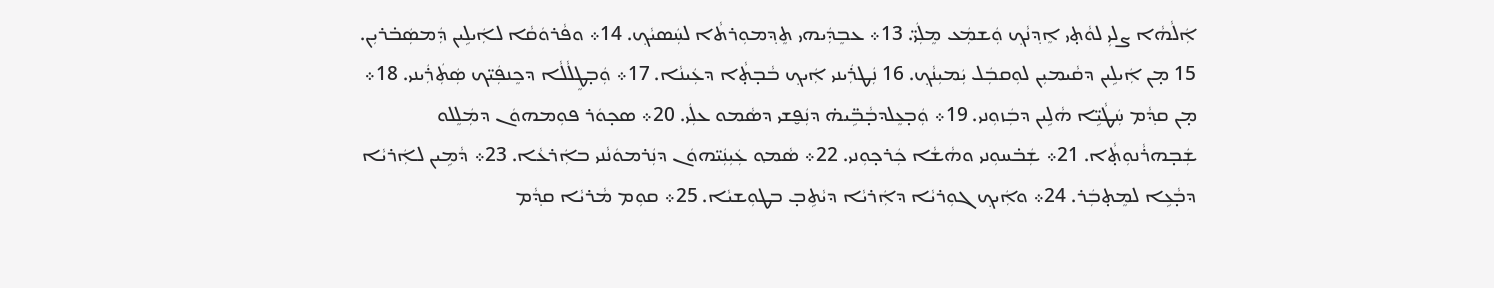ܐܲܠܵܗܵܐ ܨܠܝܼ ܠܘܵܬ̣ܝ ܐܸܕ݂ܢܵܟ݂ ܘܲܫܡܲܥ ܡܸܠܲܝ̈. 13܀ ܥܒܸܕܲܝܗܝ ܬܸܕ݂ܡܘܼܪܬܵܐ ܠܚܲܣܝܵܟ݂. 14܀ ܘܦܵܪܘܿܩܵܐ ܠܐܲܝܠܹܝܢ ܕܲܡܣܲܒ̇ܪܝܼܢ. 15 ܡ̣ܢ ܐܲܝܠܹܝܢ ܕܩܵܝܡܝܼܢ ܠܘܼܩܒܲܠ ܝܲܡܝܼܢܵܟ݂. 16 ܢܲܛܪܲܝܢܝ ܐܲܝܟ݂ ܒܵܒ̣ܬ̣ܵܐ ܕܥܲܝܢܵܐ. 17܀ ܘܲܒ̣ܛܸܠܵܠܵܐ ܕܟܸܢܦܲܝ̈ܟ ܣܲܬܲܪܲܝܢܝ. 18܀ ܡ̣ܢ ܩܕ݂ܵܡ ܚܲܛܵܝܹ̈ܐ ܗܵܠܹܝܢ ܕܒܲܙܘܼܢܝ. 19܀ ܘܲܒ̣ܥܸܠܕܒ̣ܵܒܹ̈ܝܗ̇ ܕܢܲܦ̮ܫܝ ܕܣܵܡܘ ܥܠܲܝ. 20܀ ܣܟ̣ܘܿܪ ܦܘܼܡܗܘܿܢ ܕܡܲܠܸܠܘ ܫܲܒ̣ܗܪܵܢܘܼܬ̣ܵܐ. 21܀ ܫܲܒ̇ܚܘܼܢܝ ܘܗܵܫܵܐ ܟܲܪܟ̣ܘܼܢܝ. 22܀ ܣܵܡ݂ܘ ܥܲܝܼܢܲܝ̈ܗܘܿܢ ܕܢܲܪܡܘܿܢܵܢܝ ܒܐܲܪܥܵܐ. 23܀ ܕܵܡܹܝܢ ܠܐܲܪܝܵܐ ܕܒ̣ܵܥܹܐ ܠܡܸܬ̣ܒܲܪ. 24܀ ܘܐܲܝܟ݂ ܓܘܼܪܝܵܐ ܕܐܲܪܝܵܐ ܕܝܵܬܹܒ̣ ܒܛܘܼܫܝܵܐ. 25܀ ܩܘܼܡ ܡܵܪܝܵܐ ܩܕ݂ܵܡ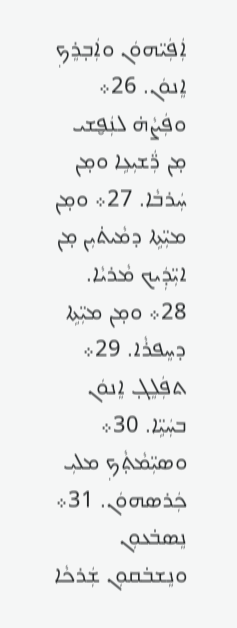ܐܲܦܲܝ̈ܗܘܿܢ ܘܐܲܒ̣ܪܸܟ݂ ܐܸܢܘܿܢ. 26܀ ܘܦܲܨܵܗ̇ ܠܢܲܦ̮ܫܝ ܡ̣ܢ ܪ̈ܲܫܝܼܥܹܐ ܘܡ̣ܢ ܚܲܪܒܵܐ. 27܀ ܘܡ̣ܢ ܡܝܼ̈ܬܹܐ ܕܡܵܝܬ̇ܝܼܢ ܡ̣ܢ ܐܝܼ̈ܕܲܝܟ ܡܵܪܝܵܐ. 28܀ ܘܡ̣ܢ ܡܝܼ̈ܬܹܐ ܕܚܸܦܪܵܐ. 29܀ ܬܦܲܠܸܓ̣ ܐܸܢܘܿܢ ܒܚܲܝܹ̈ܐ. 30܀ ܘܣܝܼ̈ܡܵܬ̣ܵܟ݂ ܡܠܝܼ ܟܲܪܣܗܘܿܢ. 31܀ ܢܸܣܒ̇ܥܘܼܢ ܘܢܸܫܒ̇ܩܘܼܢ ܫܲܪܟܵܐ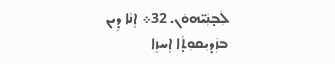ܠܲܒ̣ܢܲܝ̈ܗܘܿܢ. 32܀ ܐܸܢܵܐ ܕܹܝܢ ܒܙܲܕܝܼܩܘܼܬ̣ܵܐ ܐܸܚܙܸܐ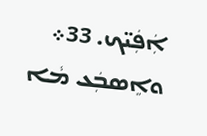ܐܲܦܲܝ̈ܟ. 33܀ ܘܐܸܣܒܲܥ ܡܵܐ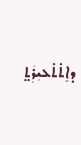ܕܐܸܬ̇ܬ̇ܥܝܼܪܲܬ̤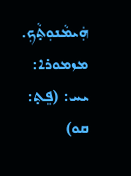ܗܲܝܡܵܢܘܼܬ̣ܵܟ݂.
ܡܙܡܘܪܐ: ܝܚ: (ܦܸܬ̣: ܩܘ)